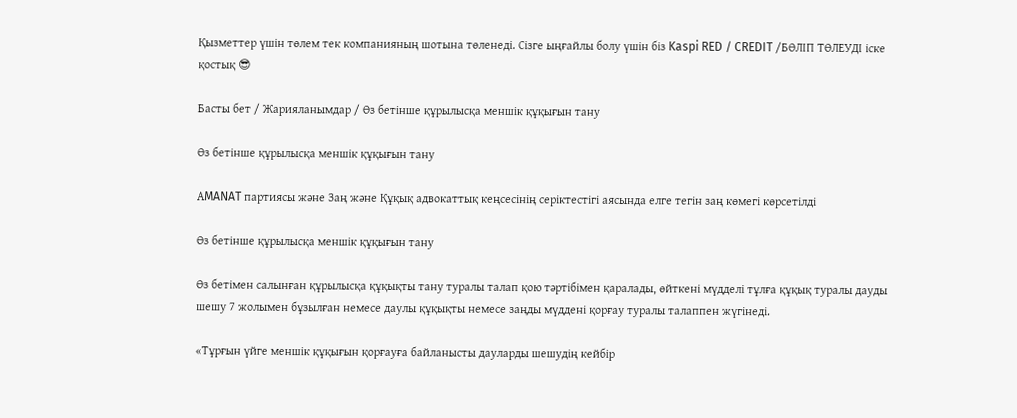Қызметтер үшін төлем тек компанияның шотына төленеді. Сізге ыңғайлы болу үшін біз Kaspi RED / CREDIT /БӨЛІП ТӨЛЕУДІ іске қостық 😎

Басты бет / Жарияланымдар / Өз бетінше құрылысқа меншік құқығын тану

Өз бетінше құрылысқа меншік құқығын тану

АMANAT партиясы және Заң және Құқық адвокаттық кеңсесінің серіктестігі аясында елге тегін заң көмегі көрсетілді

Өз бетінше құрылысқа меншік құқығын тану

Өз бетiмен салынған құрылысқа құқықты тану туралы талап қою тәртiбiмен қаралады, өйткенi мүдделi тұлға құқық туралы дауды шешу 7 жолымен бұзылған немесе даулы құқықты немесе заңды мүдденi қорғау туралы талаппен жүгiнедi.

«Тұрғын үйге меншік құқығын қорғауға байланысты дауларды шешудің кейбір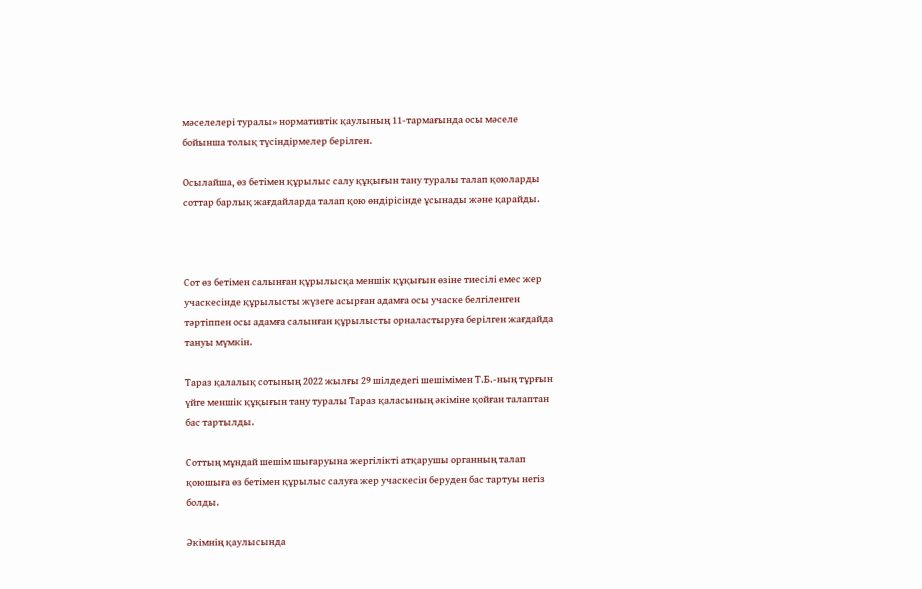мәселелері туралы» нормативтік қаулының 11-тармағында осы мәселе бойынша толық түсіндірмелер берілген.

Осылайша, өз бетімен құрылыс салу құқығын тану туралы талап қоюларды соттар барлық жағдайларда талап қою өндірісінде ұсынады және қарайды.



Сот өз бетiмен салынған құрылысқа меншiк құқығын өзiне тиесiлi емес жер учаскесiнде құрылысты жүзеге асырған адамға осы учаске белгiленген тәртiппен осы адамға салынған құрылысты орналастыруға берiлген жағдайда тануы мүмкiн.

Тараз қалалық сотының 2022 жылғы 29 шілдедегі шешімімен Т.Б.-ның тұрғын үйге меншік құқығын тану туралы Тараз қаласының әкіміне қойған талаптан бас тартылды.

Соттың мұндай шешім шығаруына жергілікті атқарушы органның талап қоюшыға өз бетімен құрылыс салуға жер учаскесін беруден бас тартуы негіз болды.

Әкімнің қаулысында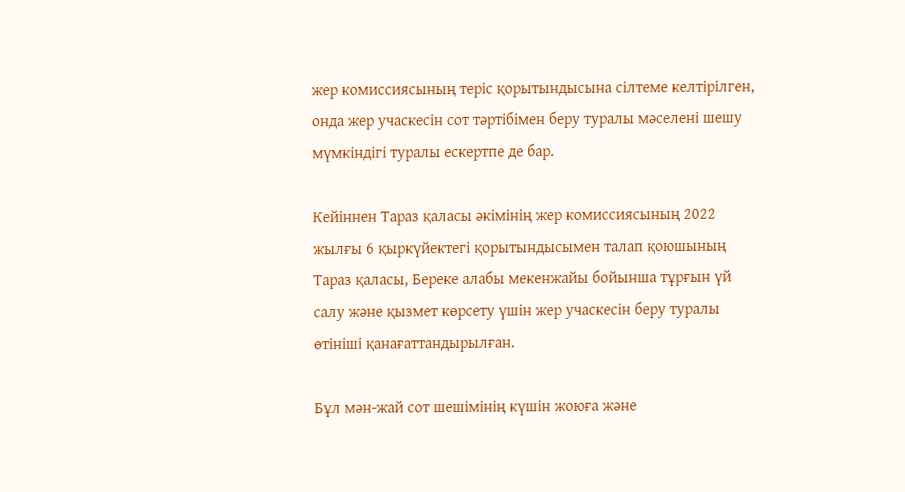жер комиссиясының теріс қорытындысына сілтеме келтірілген, онда жер учаскесін сот тәртібімен беру туралы мәселені шешу мүмкіндігі туралы ескертпе де бар.

Кейіннен Тараз қаласы әкімінің жер комиссиясының 2022 жылғы 6 қыркүйектегі қорытындысымен талап қоюшының Тараз қаласы, Береке алабы мекенжайы бойынша тұрғын үй салу және қызмет көрсету үшін жер учаскесін беру туралы өтініші қанағаттандырылған.

Бұл мән-жай сот шешімінің күшін жоюға және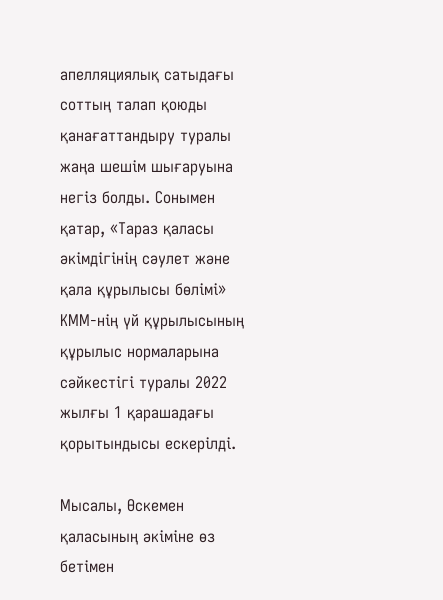апелляциялық сатыдағы соттың талап қоюды қанағаттандыру туралы жаңа шешім шығаруына негіз болды. Сонымен қатар, «Тараз қаласы әкімдігінің сәулет және қала құрылысы бөлімі» КММ-нің үй құрылысының құрылыс нормаларына сәйкестігі туралы 2022 жылғы 1 қарашадағы қорытындысы ескерілді.

Мысалы, Өскемен қаласының әкіміне өз бетімен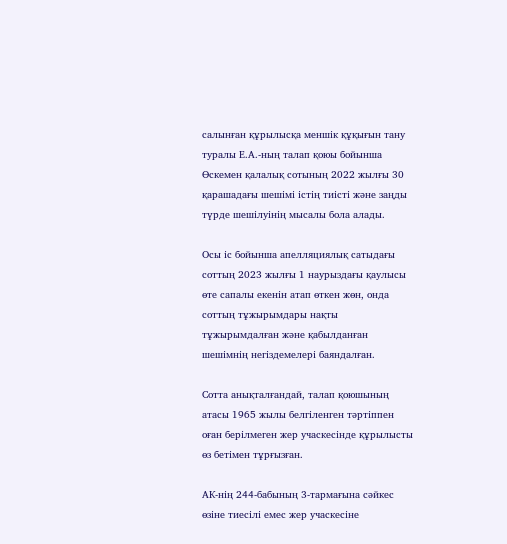салынған құрылысқа меншік құқығын тану туралы Е.А.-ның талап қоюы бойынша Өскемен қалалық сотының 2022 жылғы 30 қарашадағы шешімі істің тиісті және заңды түрде шешілуінің мысалы бола алады.

Осы іс бойынша апелляциялық сатыдағы соттың 2023 жылғы 1 наурыздағы қаулысы өте сапалы екенін атап өткен жөн, онда соттың тұжырымдары нақты тұжырымдалған және қабылданған шешімнің негіздемелері баяндалған.

Сотта анықталғандай, талап қоюшының атасы 1965 жылы белгіленген тәртіппен оған берілмеген жер учаскесінде құрылысты өз бетімен тұрғызған.

АК-нің 244-бабының 3-тармағына сәйкес өзiне тиесiлi емес жер учаскесiне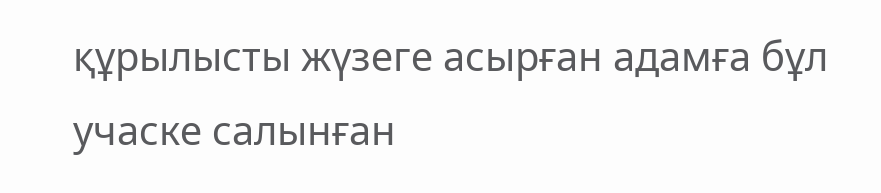құрылысты жүзеге асырған адамға бұл учаске салынған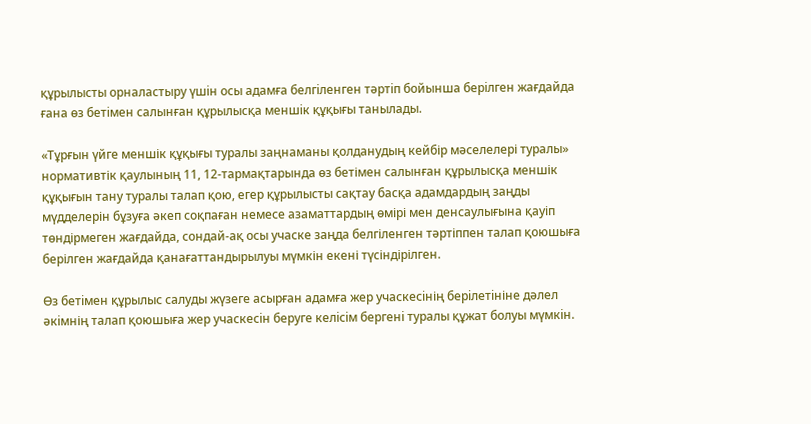құрылысты орналастыру үшiн осы адамға белгiленген тәртiп бойынша берiлген жағдайда ғана өз бетiмен салынған құрылысқа меншiк құқығы танылады.

«Тұрғын үйге меншік құқығы туралы заңнаманы қолданудың кейбір мәселелері туралы» нормативтік қаулының 11, 12-тармақтарында өз бетімен салынған құрылысқа меншік құқығын тану туралы талап қою, егер құрылысты сақтау басқа адамдардың заңды мүдделерін бұзуға әкеп соқпаған немесе азаматтардың өмірі мен денсаулығына қауіп төндірмеген жағдайда, сондай-ақ осы учаске заңда белгіленген тәртіппен талап қоюшыға берілген жағдайда қанағаттандырылуы мүмкін екені түсіндірілген.

Өз бетiмен құрылыс салуды жүзеге асырған адамға жер учаскесiнің берiлетiніне дәлел әкiмнің талап қоюшыға жер учаскесiн беруге келiсiм бергенi туралы құжат болуы мүмкiн.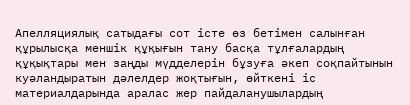Апелляциялық сатыдағы сот істе өз бетімен салынған құрылысқа меншік құқығын тану басқа тұлғалардың құқықтары мен заңды мүдделерін бұзуға әкеп соқпайтынын куәландыратын дәлелдер жоқтығын, өйткені іс материалдарында аралас жер пайдаланушылардың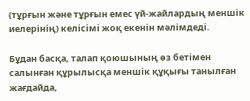(тұрғын және тұрғын емес үй-жайлардың меншік иелерінің) келісімі жоқ екенін мәлімдеді.

Бұдан басқа, талап қоюшының өз бетімен салынған құрылысқа меншік құқығы танылған жағдайда,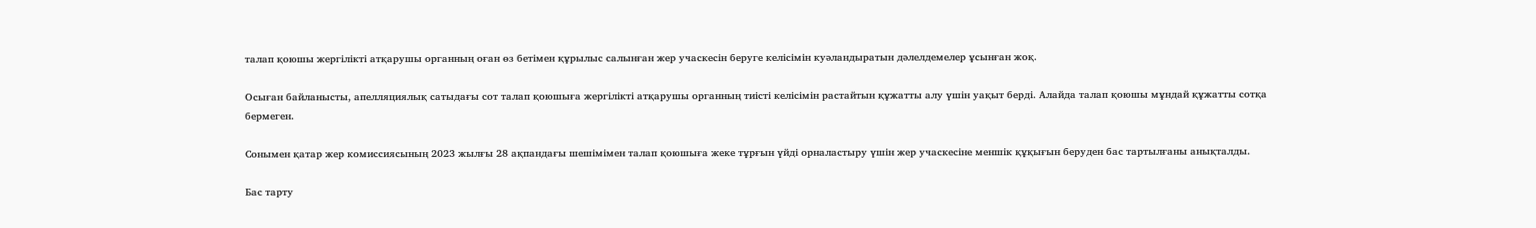талап қоюшы жергілікті атқарушы органның оған өз бетімен құрылыс салынған жер учаскесін беруге келісімін куәландыратын дәлелдемелер ұсынған жоқ.

Осыған байланысты, апелляциялық сатыдағы сот талап қоюшыға жергілікті атқарушы органның тиісті келісімін растайтын құжатты алу үшін уақыт берді. Алайда талап қоюшы мұндай құжатты сотқа бермеген.

Сонымен қатар жер комиссиясының 2023 жылғы 28 ақпандағы шешімімен талап қоюшыға жеке тұрғын үйді орналастыру үшін жер учаскесіне меншік құқығын беруден бас тартылғаны анықталды.

Бас тарту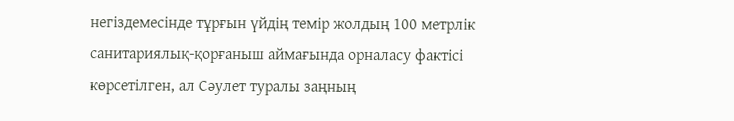негіздемесінде тұрғын үйдің темір жолдың 100 метрлік санитариялық-қорғаныш аймағында орналасу фактісі көрсетілген, ал Сәулет туралы заңның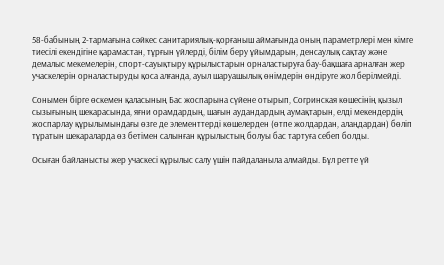58-бабының 2-тармағына сәйкес санитариялық-қорғаныш аймағында оның параметрлерi мен кiмге тиесiлi екендiгiне қарамастан, тұрғын үйлердi, бiлiм беру ұйымдарын, денсаулық сақтау және демалыс мекемелерiн, спорт-сауықтыру құрылыстарын орналастыруға бау-бақшаға арналған жер учаскелерiн орналастыруды қоса алғанда, ауыл шаруашылық өнімдерiн өндіруге жол берiлмейдi.

Сонымен бірге өскемен қаласының Бас жоспарына сүйене отырып, Согринская көшесінің қызыл сызығының шекарасында, яғни орамдардың, шағын аудандардың аумақтарын, елді мекендердің жоспарлау құрылымындағы өзге де элементтерді көшелерден (өтпе жолдардан, алаңдардан) бөліп тұратын шекараларда өз бетімен салынған құрылыстың болуы бас тартуға себеп болды.

Осыған байланысты жер учаскесі құрылыс салу үшін пайдаланыла алмайды. Бұл ретте үй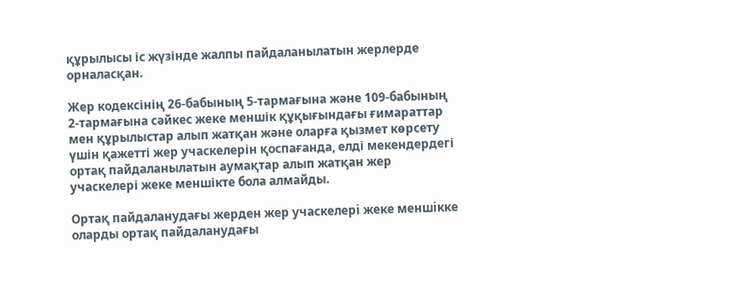құрылысы іс жүзінде жалпы пайдаланылатын жерлерде орналасқан.

Жер кодексінің 26-бабының 5-тармағына және 109-бабының 2-тармағына сәйкес жеке меншік құқығындағы ғимараттар мен құрылыстар алып жатқан және оларға қызмет көрсету үшін қажетті жер учаскелерін қоспағанда, елді мекендердегі ортақ пайдаланылатын аумақтар алып жатқан жер учаскелері жеке меншікте бола алмайды.

Ортақ пайдаланудағы жерден жер учаскелерi жеке меншiкке оларды ортақ пайдаланудағы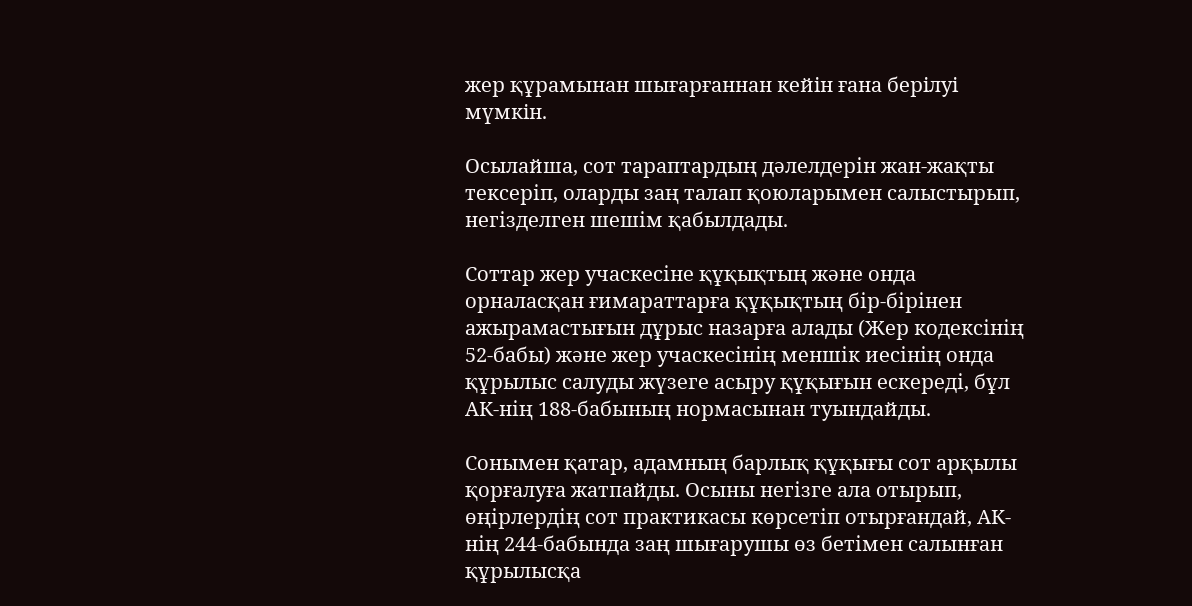жер құрамынан шығарғаннан кейiн ғана берiлуi мүмкiн.

Осылайша, сот тараптардың дәлелдерін жан-жақты тексеріп, оларды заң талап қоюларымен салыстырып, негізделген шешім қабылдады.

Соттар жер учаскесіне құқықтың және онда орналасқан ғимараттарға құқықтың бір-бірінен ажырамастығын дұрыс назарға алады (Жер кодексінің 52-бабы) және жер учаскесінің меншік иесінің онда құрылыс салуды жүзеге асыру құқығын ескереді, бұл АК-нің 188-бабының нормасынан туындайды.

Сонымен қатар, адамның барлық құқығы сот арқылы қорғалуға жатпайды. Осыны негізге ала отырып, өңірлердің сот практикасы көрсетіп отырғандай, АК-нің 244-бабында заң шығарушы өз бетімен салынған құрылысқа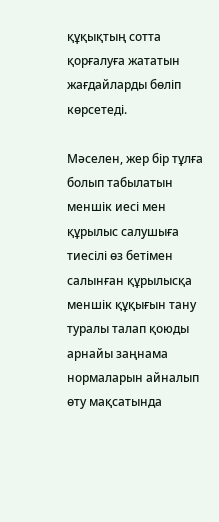құқықтың сотта қорғалуға жататын жағдайларды бөліп көрсетеді.

Мәселен, жер бір тұлға болып табылатын меншік иесі мен құрылыс салушыға тиесілі өз бетімен салынған құрылысқа меншік құқығын тану туралы талап қоюды арнайы заңнама нормаларын айналып өту мақсатында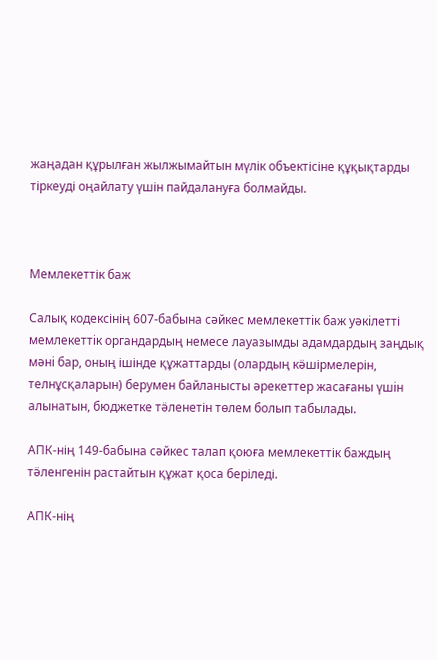жаңадан құрылған жылжымайтын мүлік объектісіне құқықтарды тіркеуді оңайлату үшін пайдалануға болмайды.



Мемлекеттік баж

Салық кодексінің 607-бабына сәйкес мемлекеттiк баж уәкiлетті мемлекеттiк органдардың немесе лауазымды адамдардың заңдық мәнi бар, оның ішінде құжаттарды (олардың кӛшірмелерін, телнұсқаларын) берумен байланысты әрекеттер жасағаны үшiн алынатын, бюджетке тӛленетін төлем болып табылады.

АПК-нің 149-бабына сәйкес талап қоюға мемлекеттік баждың тӛленгенін растайтын құжат қоса беріледі.

АПК-нің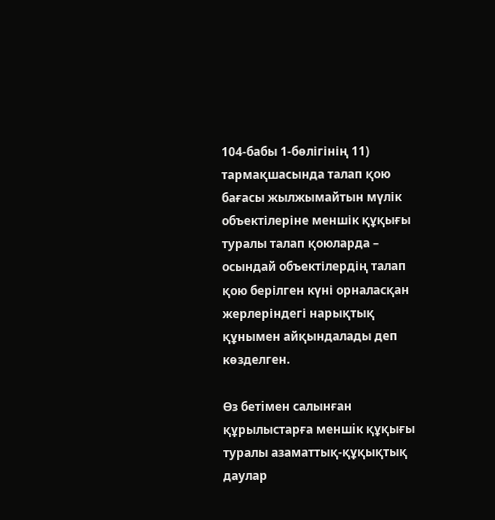104-бабы 1-бөлігінің 11) тармақшасында талап қою бағасы жылжымайтын мүлік объектілеріне меншік құқығы туралы талап қоюларда – осындай объектілердің талап қою берілген күні орналасқан жерлеріндегі нарықтық құнымен айқындалады деп көзделген.

Өз бетiмен салынған құрылыстарға меншiк құқығы туралы азаматтық-құқықтық даулар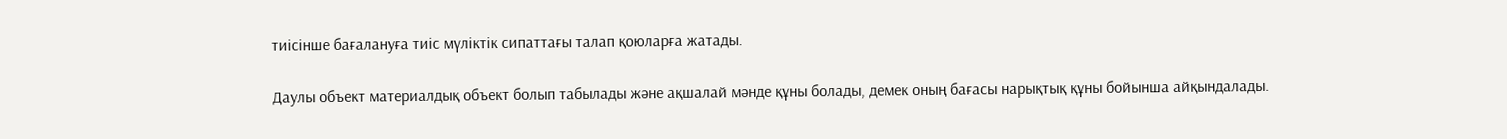тиiсiнше бағалануға тиіс мүлiктiк сипаттағы талап қоюларға жатады.

Даулы объект материалдық объект болып табылады және ақшалай мәнде құны болады, демек оның бағасы нарықтық құны бойынша айқындалады.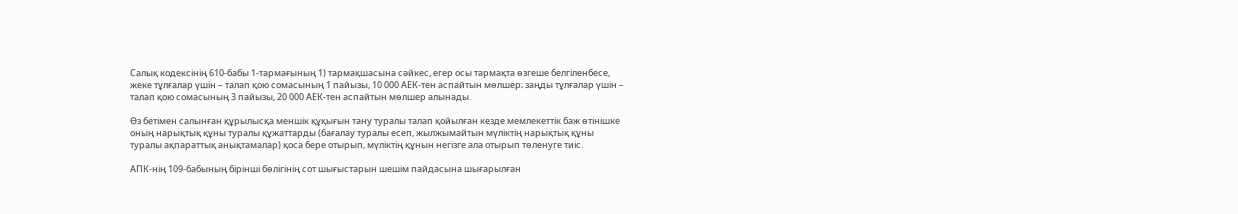Салық кодексінің 610-бабы 1-тармағының 1) тармақшасына сәйкес, егер осы тармақта өзгеше белгіленбесе, жеке тұлғалар үшiн – талап қою сомасының 1 пайызы, 10 000 АЕК-тен аспайтын мөлшер; заңды тұлғалар үшiн – талап қою сомасының 3 пайызы, 20 000 АЕК-тен аспайтын мөлшер алынады.

Өз бетімен салынған құрылысқа меншік құқығын тану туралы талап қойылған кезде мемлекеттік баж өтінішке оның нарықтық құны туралы құжаттарды (бағалау туралы есеп, жылжымайтын мүліктің нарықтық құны туралы ақпараттық анықтамалар) қоса бере отырып, мүліктің құнын негізге ала отырып төленуге тиіс.

АПК-нiң 109-бабының бірінші бөлiгiнiң сот шығыстарын шешiм пайдасына шығарылған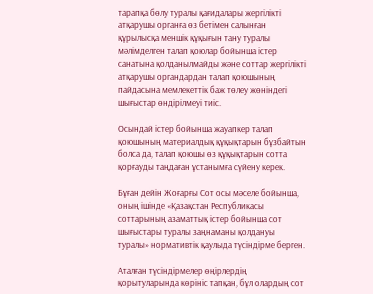тарапқа бөлу туралы қағидалары жергiлiктi атқарушы органға өз бетiмен салынған құрылысқа меншiк құқығын тану туралы мәлiмделген талап қоюлар бойынша iстер санатына қолданылмайды және соттар жергiлiктi атқарушы органдардан талап қоюшының пайдасына мемлекеттiк баж төлеу жөнiндегi шығыстар өндiрілмеуі тиiс.

Осындай істер бойынша жауапкер талап қоюшының материалдық құқықтарын бұзбайтын болса да, талап қоюшы өз құқықтарын сотта қорғауды таңдаған ұстанымға сүйену керек.

Бұған дейін Жоғарғы Сот осы мәселе бойынша, оның ішінде «Қазақстан Республикасы соттарының азаматтық істер бойынша сот шығыстары туралы заңнаманы қолдануы туралы» нормативтік қаулыда түсіндірме берген.

Аталған түсіндірмелер өңірлердің қорытуларында көрініс тапқан, бұл олардың сот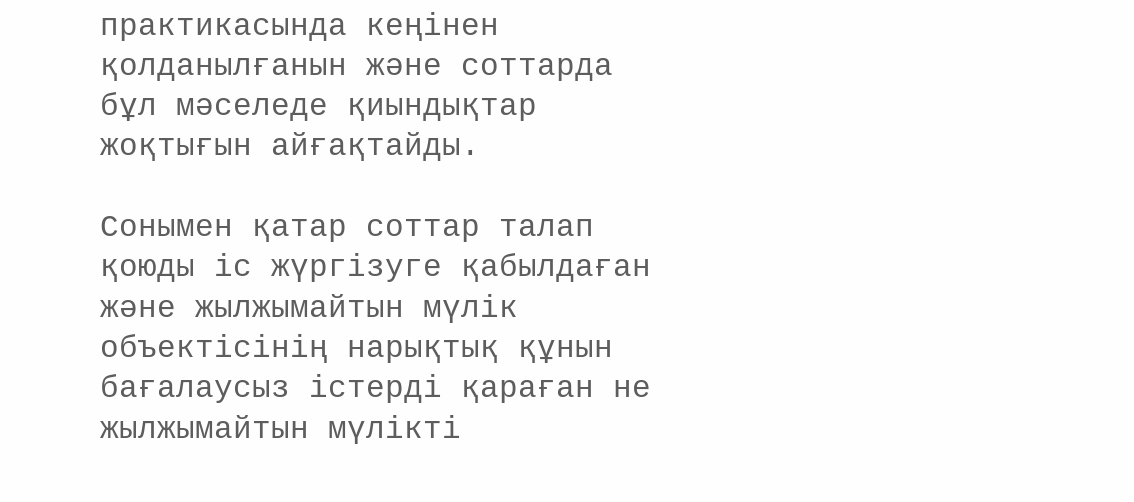практикасында кеңінен қолданылғанын және соттарда бұл мәселеде қиындықтар жоқтығын айғақтайды.

Сонымен қатар соттар талап қоюды іс жүргізуге қабылдаған және жылжымайтын мүлік объектісінің нарықтық құнын бағалаусыз істерді қараған не жылжымайтын мүлікті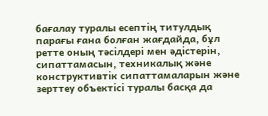бағалау туралы есептің титулдық парағы ғана болған жағдайда, бұл ретте оның тәсілдері мен әдістерін, сипаттамасын, техникалық және конструктивтік сипаттамаларын және зерттеу объектісі туралы басқа да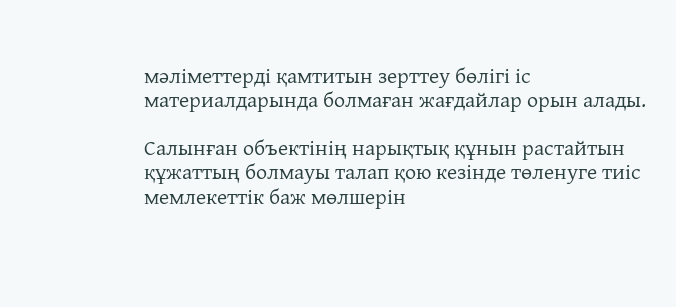мәліметтерді қамтитын зерттеу бөлігі іс материалдарында болмаған жағдайлар орын алады.

Салынған объектінің нарықтық құнын растайтын құжаттың болмауы талап қою кезінде төленуге тиіс мемлекеттік баж мөлшерін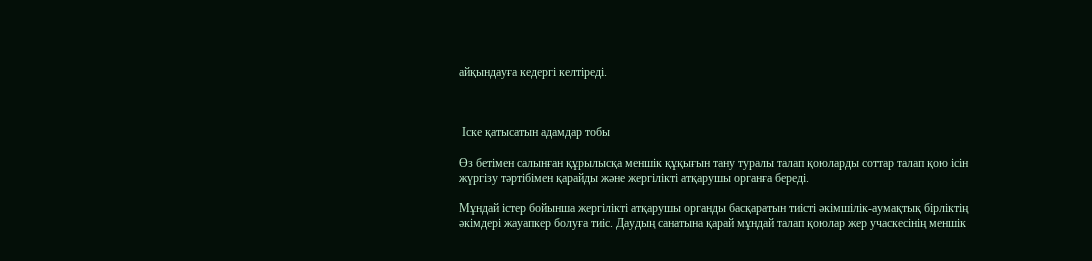айқындауға кедергі келтіреді.



 Іске қатысатын адамдар тобы

Өз бетiмен салынған құрылысқа меншiк құқығын тану туралы талап қоюларды соттар талап қою iсiн жүргiзу тәртiбiмен қарайды және жергiлiктi атқарушы органға бередi.

Мұндай iстер бойынша жергiлiктi атқарушы органды басқаратын тиiстi әкiмшiлiк-аумақтық бiрлiктiң әкiмдерi жауапкер болуға тиiс. Даудың санатына қарай мұндай талап қоюлар жер учаскесiнiң меншiк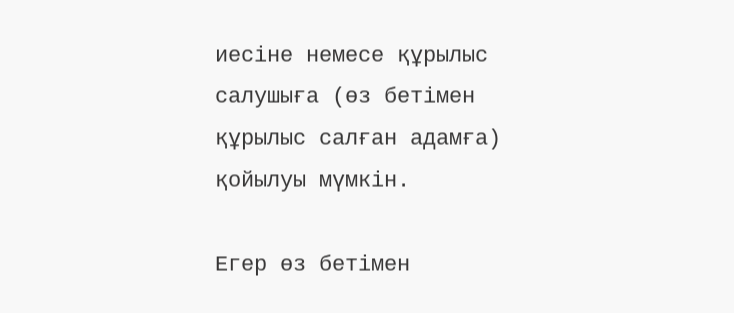иесiне немесе құрылыс салушыға (өз бетiмен құрылыс салған адамға) қойылуы мүмкiн.

Егер өз бетімен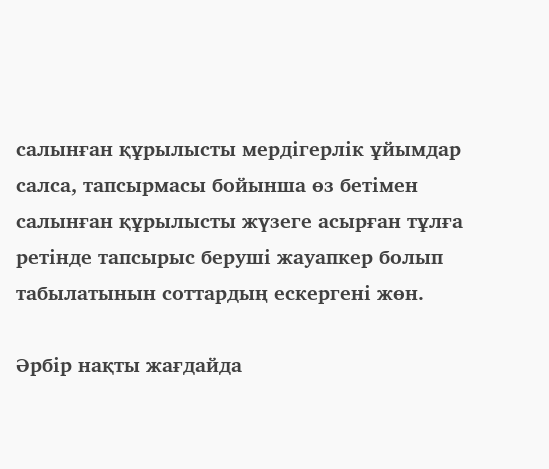салынған құрылысты мердігерлік ұйымдар салса, тапсырмасы бойынша өз бетімен салынған құрылысты жүзеге асырған тұлға ретінде тапсырыс беруші жауапкер болып табылатынын соттардың ескергені жөн.

Әрбір нақты жағдайда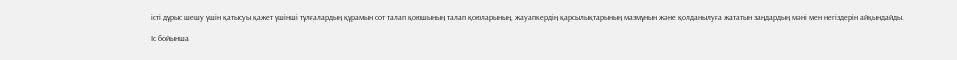істі дұрыс шешу үшін қатысуы қажет үшінші тұлғалардың құрамын сот талап қоюшының талап қоюларының, жауапкердің қарсылықтарының мазмұнын және қолданылуға жататын заңдардың мәні мен негіздерін айқындайды.

Iс бойынша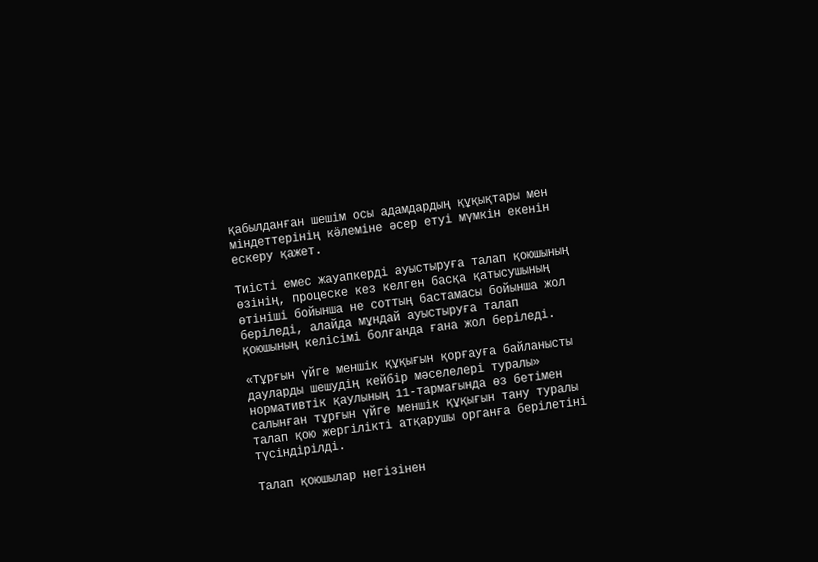қабылданған шешiм осы адамдардың құқықтары мен мiндеттерiнiң кӛлемiне әсер етуi мүмкiн екенiн ескеру қажет.

Тиісті емес жауапкерді ауыстыруға талап қоюшының өзінің, процеске кез келген басқа қатысушының өтініші бойынша не соттың бастамасы бойынша жол беріледі, алайда мұндай ауыстыруға талап қоюшының келісімі болғанда ғана жол беріледі.

«Тұрғын үйге меншік құқығын қорғауға байланысты дауларды шешудің кейбір мәселелері туралы» нормативтік қаулының 11-тармағында өз бетімен салынған тұрғын үйге меншік құқығын тану туралы талап қою жергілікті атқарушы органға берілетіні түсіндірілді.

Талап қоюшылар негізінен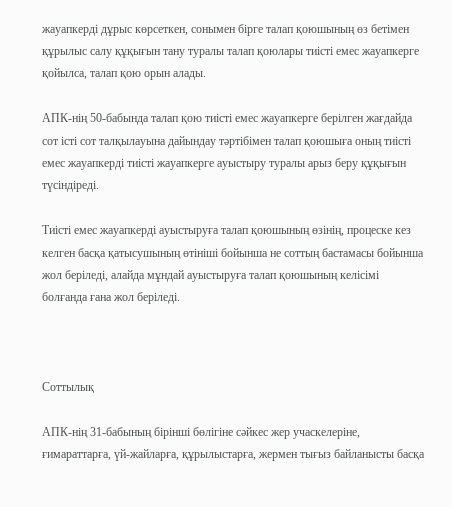жауапкерді дұрыс көрсеткен, сонымен бірге талап қоюшының өз бетімен құрылыс салу құқығын тану туралы талап қоюлары тиісті емес жауапкерге қойылса, талап қою орын алады.

АПК-нiң 50-бабында талап қою тиiстi емес жауапкерге берiлген жағдайда сот iстi сот талқылауына дайындау тәртiбiмен талап қоюшыға оның тиiстi емес жауапкердi тиiстi жауапкерге ауыстыру туралы арыз беру құқығын түсiндiредi.

Тиісті емес жауапкерді ауыстыруға талап қоюшының өзінің, процеске кез келген басқа қатысушының өтініші бойынша не соттың бастамасы бойынша жол беріледі, алайда мұндай ауыстыруға талап қоюшының келісімі болғанда ғана жол беріледі.



Соттылық

АПК-нiң 31-бабының бірінші бөлiгiне сәйкес жер учаскелеріне, ғимараттарға, үй-жайларға, құрылыстарға, жермен тығыз байланысты басқа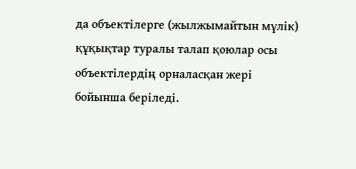да объектілерге (жылжымайтын мүлік) құқықтар туралы талап қоюлар осы объектілердің орналасқан жері бойынша беріледі.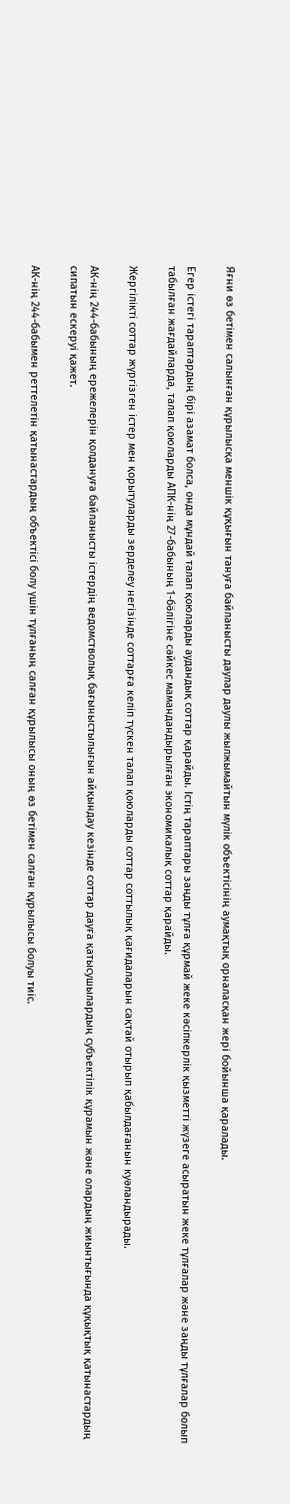Яғни өз бетімен салынған құрылысқа меншік құқығын тануға байланысты даулар даулы жылжымайтын мүлік объектісінің аумақтық орналасқан жері бойынша қаралады.

Егер істегі тараптардың бірі азамат болса, онда мұндай талап қоюларды аудандық соттар қарайды. Iстiң тараптары заңды тұлға құрмай жеке кәсiпкерлiк қызметтi жүзеге асыратын жеке тұлғалар және заңды тұлғалар болып табылған жағдайларда, талап қоюларды АПК-нiң 27-бабының 1-бӛлiгiне сәйкес мамандандырылған экономикалық соттар қарайды.

Жергiлiктi соттар жүргiзген iстер мен қорытуларды зерделеу негiзiнде соттарға келiп түскен талап қоюларды соттар соттылық қағидаларын сақтай отырып қабылдағанын куәландырады.

АК-нің 244-бабының ережелерін қолдануға байланысты істердің ведомстволық бағыныстылығын айқындау кезінде соттар дауға қатысушылардың субъектілік құрамын және олардың жиынтығында құқықтық қатынастардың сипатын ескеруі қажет.

АК-нің 244-бабымен реттелетін қатынастардың объектісі болу үшін тұлғаның салған құрылысы оның өз бетімен салған құрылысы болуы тиіс.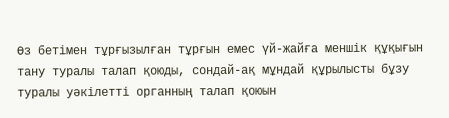Өз бетімен тұрғызылған тұрғын емес үй-жайға меншік құқығын тану туралы талап қоюды, сондай-ақ мұндай құрылысты бұзу туралы уәкілетті органның талап қоюын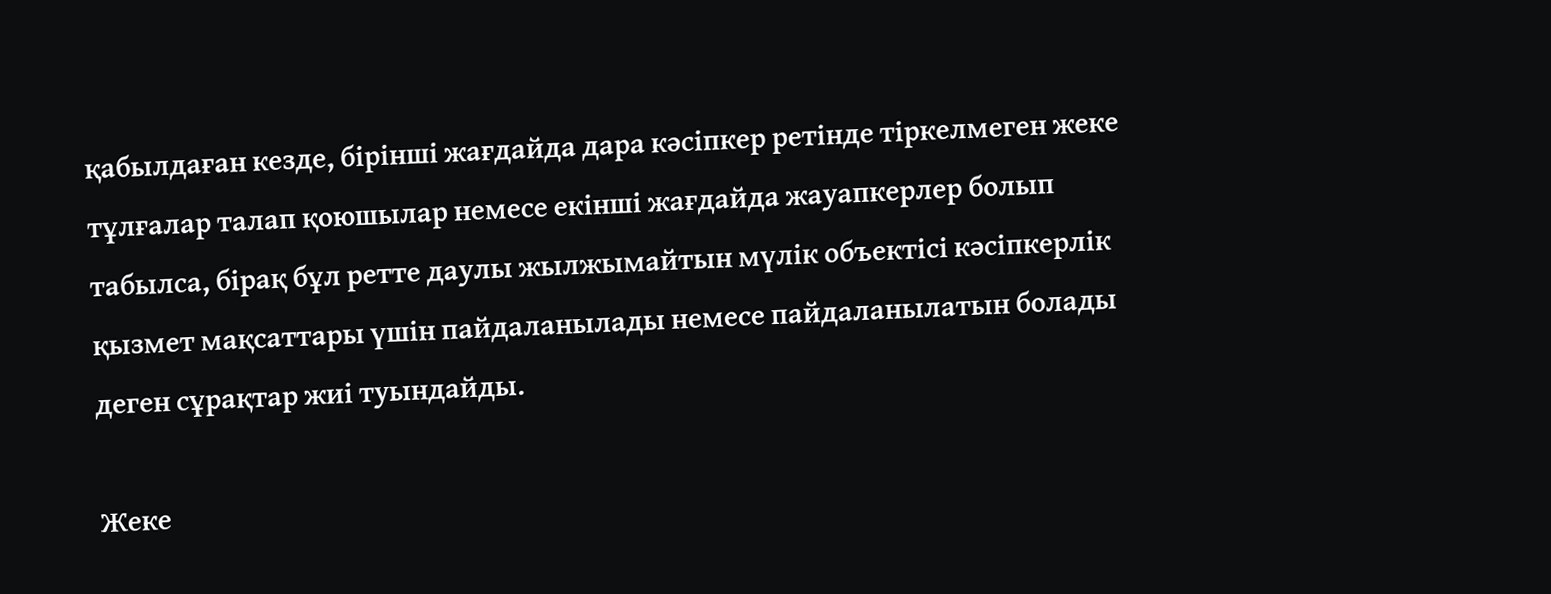қабылдаған кезде, бірінші жағдайда дара кәсіпкер ретінде тіркелмеген жеке тұлғалар талап қоюшылар немесе екінші жағдайда жауапкерлер болып табылса, бірақ бұл ретте даулы жылжымайтын мүлік объектісі кәсіпкерлік қызмет мақсаттары үшін пайдаланылады немесе пайдаланылатын болады деген сұрақтар жиі туындайды.

Жеке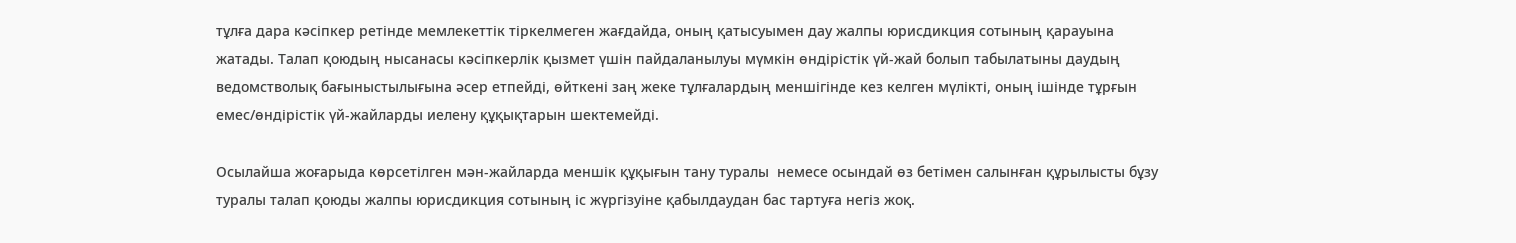тұлға дара кәсіпкер ретінде мемлекеттік тіркелмеген жағдайда, оның қатысуымен дау жалпы юрисдикция сотының қарауына жатады. Талап қоюдың нысанасы кәсіпкерлік қызмет үшін пайдаланылуы мүмкін өндірістік үй-жай болып табылатыны даудың ведомстволық бағыныстылығына әсер етпейді, өйткені заң жеке тұлғалардың меншігінде кез келген мүлікті, оның ішінде тұрғын емес/өндірістік үй-жайларды иелену құқықтарын шектемейді.

Осылайша жоғарыда көрсетілген мән-жайларда меншік құқығын тану туралы  немесе осындай өз бетімен салынған құрылысты бұзу туралы талап қоюды жалпы юрисдикция сотының іс жүргізуіне қабылдаудан бас тартуға негіз жоқ.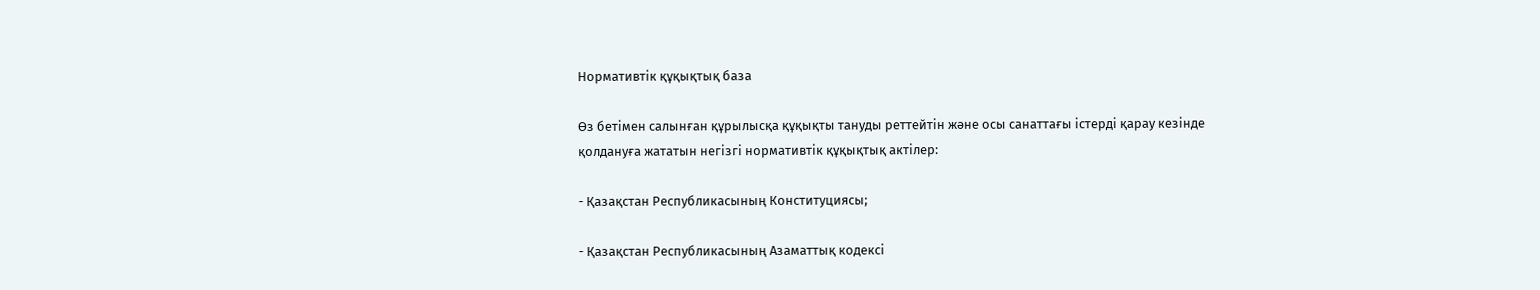Нормативтік құқықтық база

Өз бетімен салынған құрылысқа құқықты тануды реттейтін және осы санаттағы істерді қарау кезінде қолдануға жататын негізгі нормативтік құқықтық актілер:

- Қазақстан Республикасының Конституциясы;

- Қазақстан Республикасының Азаматтық кодексі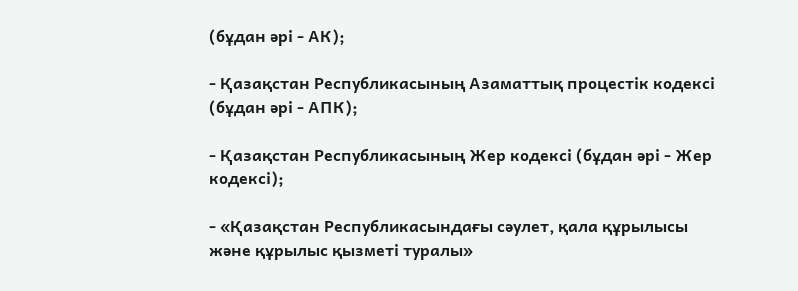(бұдан әрі - АК);

- Қазақстан Республикасының Азаматтық процестік кодексі (бұдан әрі - АПК);

- Қазақстан Республикасының Жер кодексі (бұдан әрі - Жер кодексі);

- «Қазақстан Республикасындағы сәулет, қала құрылысы және құрылыс қызметі туралы»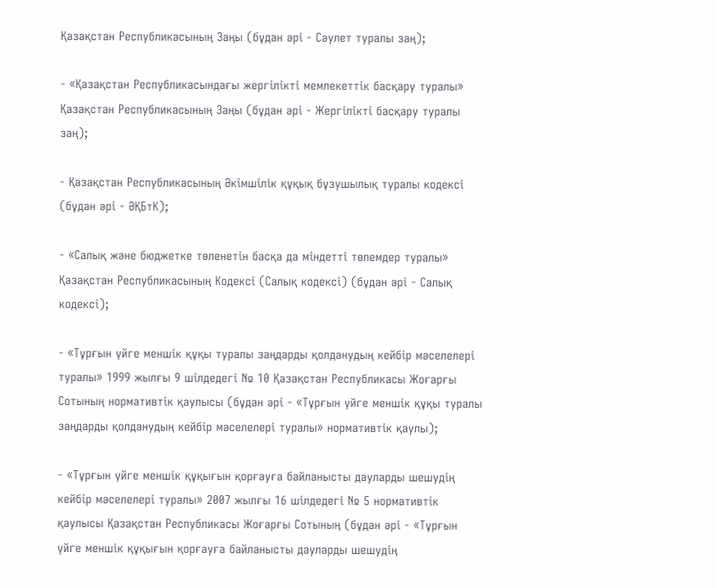Қазақстан Республикасының Заңы (бұдан әрі - Сәулет туралы заң);

- «Қазақстан Республикасындағы жергілікті мемлекеттік басқару туралы» Қазақстан Республикасының Заңы (бұдан әрі - Жергілікті басқару туралы заң);

- Қазақстан Республикасының Әкімшілік құқық бұзушылық туралы кодексі (бұдан әрі - ӘҚБтК);

- «Салық және бюджетке төленетін басқа да міндетті төлемдер туралы» Қазақстан Республикасының Кодексі (Салық кодексі) (бұдан әрі - Салық кодексі);

- «Тұрғын үйге меншік құқы туралы заңдарды қолданудың кейбір мәселелері туралы» 1999 жылғы 9 шілдедегі № 10 Қазақстан Республикасы Жоғарғы Сотының нормативтік қаулысы (бұдан әрі - «Тұрғын үйге меншік құқы туралы заңдарды қолданудың кейбір мәселелері туралы» нормативтік қаулы);

- «Тұрғын үйге меншік құқығын қорғауға байланысты дауларды шешудің кейбір мәселелері туралы» 2007 жылғы 16 шілдедегі № 5 нормативтік қаулысы Қазақстан Республикасы Жоғарғы Сотының (бұдан әрі - «Тұрғын үйге меншік құқығын қорғауға байланысты дауларды шешудің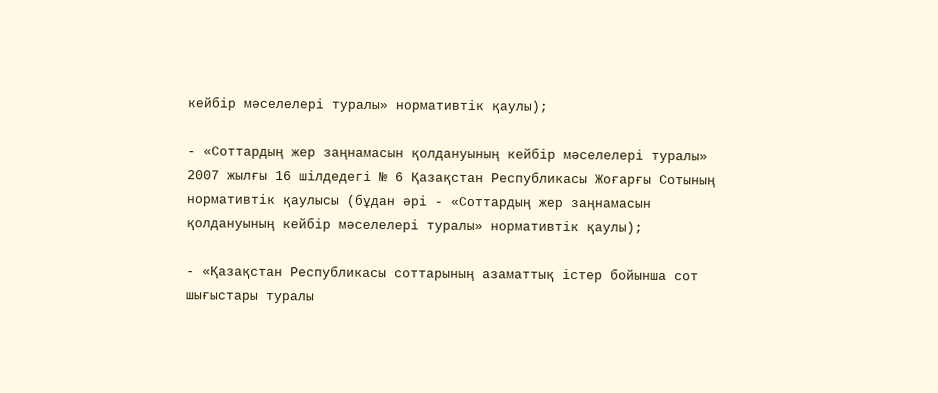кейбір мәселелері туралы» нормативтік қаулы);

- «Соттардың жер заңнамасын қолдануының кейбір мәселелері туралы» 2007 жылғы 16 шілдедегі № 6 Қазақстан Республикасы Жоғарғы Сотының нормативтік қаулысы (бұдан әрі - «Соттардың жер заңнамасын қолдануының кейбір мәселелері туралы» нормативтік қаулы);

- «Қазақстан Республикасы соттарының азаматтық істер бойынша сот шығыстары туралы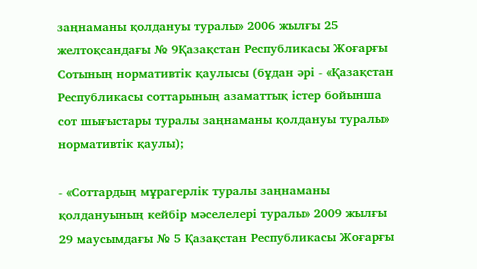заңнаманы қолдануы туралы» 2006 жылғы 25 желтоқсандағы № 9Қазақстан Республикасы Жоғарғы Сотының нормативтік қаулысы (бұдан әрі - «Қазақстан Республикасы соттарының азаматтық істер бойынша сот шығыстары туралы заңнаманы қолдануы туралы» нормативтік қаулы);

- «Соттардың мұрагерлік туралы заңнаманы қолдануының кейбір мәселелері туралы» 2009 жылғы 29 маусымдағы № 5 Қазақстан Республикасы Жоғарғы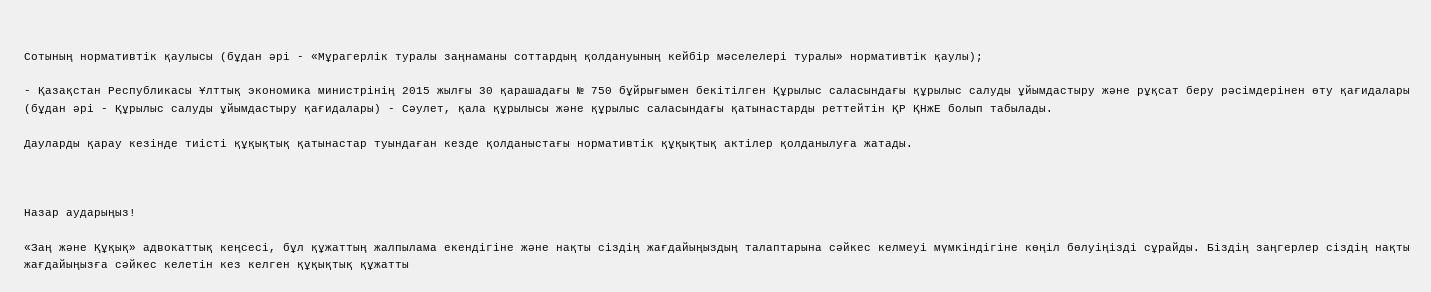Сотының нормативтік қаулысы (бұдан әрі - «Мұрагерлік туралы заңнаманы соттардың қолдануының кейбір мәселелері туралы» нормативтік қаулы);

- Қазақстан Республикасы Ұлттық экономика министрінің 2015 жылғы 30 қарашадағы № 750 бұйрығымен бекітілген Құрылыс саласындағы құрылыс салуды ұйымдастыру және рұқсат беру рәсімдерінен өту қағидалары (бұдан әрі - Құрылыс салуды ұйымдастыру қағидалары) - Сәулет, қала құрылысы және құрылыс саласындағы қатынастарды реттейтін ҚР ҚНжЕ болып табылады.

Дауларды қарау кезінде тиісті құқықтық қатынастар туындаған кезде қолданыстағы нормативтік құқықтық актілер қолданылуға жатады.



Назар аударыңыз!

«Заң және Құқық» адвокаттық кеңсесі, бұл құжаттың жалпылама екендігіне және нақты сіздің жағдайыңыздың талаптарына сәйкес келмеуі мүмкіндігіне көңіл бөлуіңізді сұрайды. Біздің заңгерлер сіздің нақты жағдайыңызға сәйкес келетін кез келген құқықтық құжатты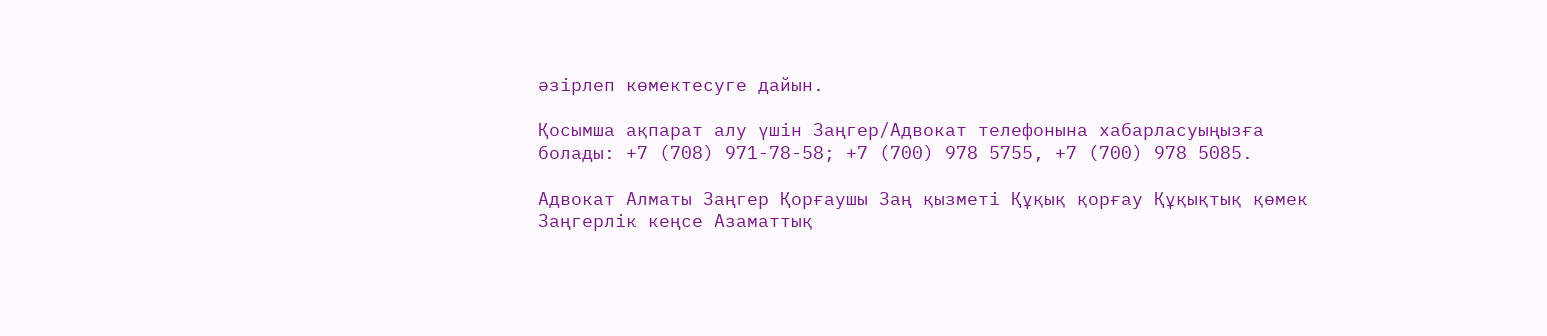әзірлеп көмектесуге дайын.

Қосымша ақпарат алу үшін Заңгер/Адвокат телефонына хабарласуыңызға болады: +7 (708) 971-78-58; +7 (700) 978 5755, +7 (700) 978 5085.

Адвокат Алматы Заңгер Қорғаушы Заң қызметі Құқық қорғау Құқықтық қөмек Заңгерлік кеңсе Азаматтық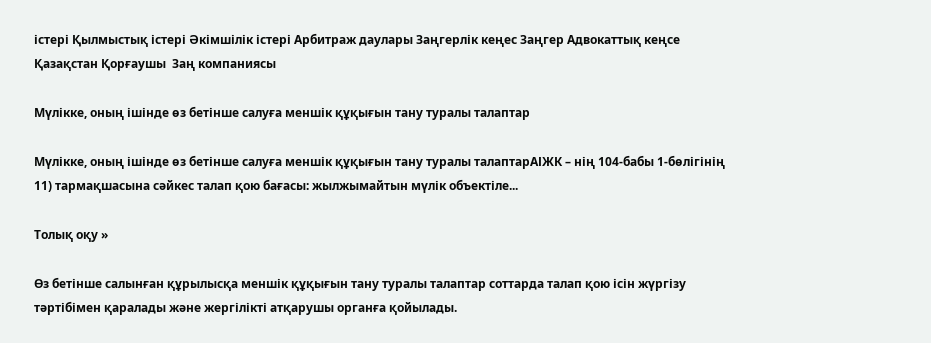істері Қылмыстық істері Әкімшілік істері Арбитраж даулары Заңгерлік кеңес Заңгер Адвокаттық кеңсе Қазақстан Қорғаушы  Заң компаниясы

Мүлікке, оның ішінде өз бетінше салуға меншік құқығын тану туралы талаптар

Мүлікке, оның ішінде өз бетінше салуға меншік құқығын тану туралы талаптарАІЖК – нің 104-бабы 1-бөлігінің 11) тармақшасына сәйкес талап қою бағасы: жылжымайтын мүлік объектіле...

Толық оқу »

Өз бетінше салынған құрылысқа меншік құқығын тану туралы талаптар соттарда талап қою ісін жүргізу тәртібімен қаралады және жергілікті атқарушы органға қойылады.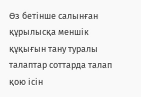Өз бетінше салынған құрылысқа меншік құқығын тану туралы талаптар соттарда талап қою ісін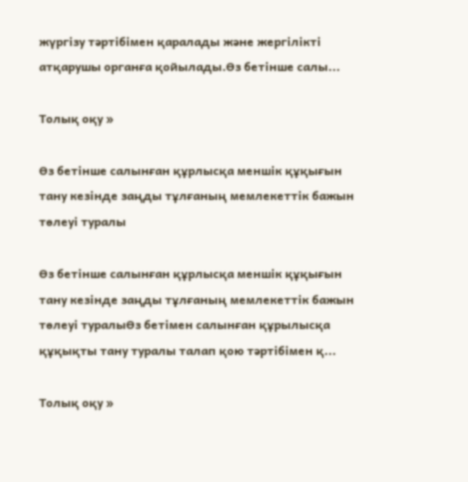жүргізу тәртібімен қаралады және жергілікті атқарушы органға қойылады.Өз бетінше салы...

Толық оқу »

Өз бетінше салынған құрлысқа меншік құқығын тану кезінде заңды тұлғаның мемлекеттік бажын төлеуі туралы

Өз бетінше салынған құрлысқа меншік құқығын тану кезінде заңды тұлғаның мемлекеттік бажын төлеуі туралыӨз бетiмен салынған құрылысқа құқықты тану туралы талап қою тәртiбiмен қ...

Толық оқу »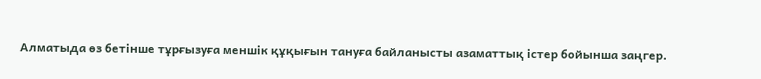Алматыда өз бетінше тұрғызуға меншік құқығын тануға байланысты азаматтық істер бойынша заңгер.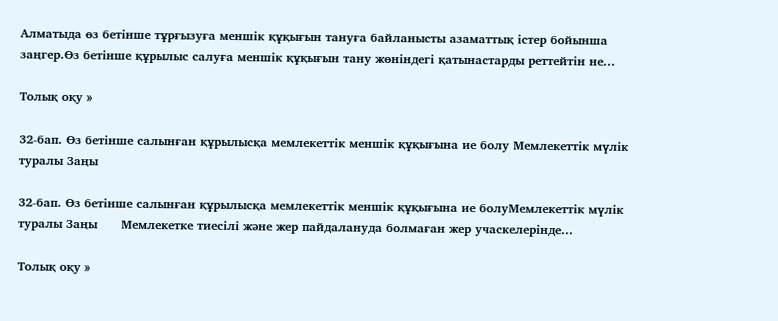Алматыда өз бетінше тұрғызуға меншік құқығын тануға байланысты азаматтық істер бойынша заңгер.Өз бетінше құрылыс салуға меншік құқығын тану жөніндегі қатынастарды реттейтін не...

Толық оқу »

32-бап. Өз бетінше салынған құрылысқа мемлекеттік меншік құқығына ие болу Мемлекеттік мүлік туралы Заңы

32-бап. Өз бетінше салынған құрылысқа мемлекеттік меншік құқығына ие болуМемлекеттік мүлік туралы Заңы      Мемлекетке тиесілі және жер пайдалануда болмаған жер учаскелерінде...

Толық оқу »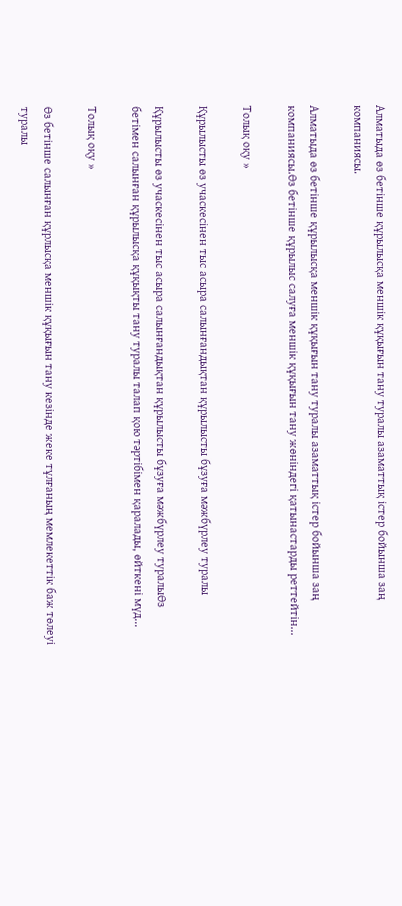Алматыда өз бетінше құрылысқа меншік құқығын тану туралы азаматтық істер бойынша заң компаниясы.

Алматыда өз бетінше құрылысқа меншік құқығын тану туралы азаматтық істер бойынша заң компаниясы.Өз бетінше құрылыс салуға меншік құқығын тану жөніндегі қатынастарды реттейтін...

Толық оқу »

Құрылысты өз учаскесінен тыс асыра салынғандықтан құрылысты бұзуға мәжбүрлеу туралы

Құрылысты өз учаскесінен тыс асыра салынғандықтан құрылысты бұзуға мәжбүрлеу туралыӨз бетiмен салынған құрылысқа құқықты тану туралы талап қою тәртiбiмен қаралады, өйткенi мүд...

Толық оқу »

Өз бетінше салынған құрлысқа меншік құқығын тану кезінде жеке тұлғаның мемлекеттік баж төлеуі туралы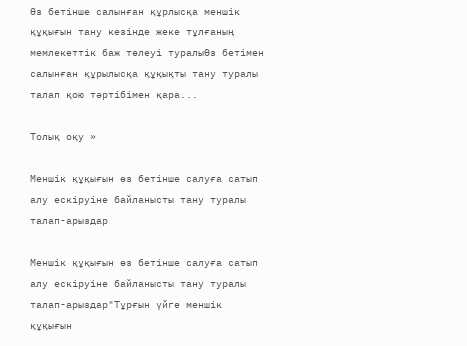Өз бетінше салынған құрлысқа меншік құқығын тану кезінде жеке тұлғаның мемлекеттік баж төлеуі туралыӨз бетiмен салынған құрылысқа құқықты тану туралы талап қою тәртiбiмен қара...

Толық оқу »

Меншік құқығын өз бетінше салуға сатып алу ескіруіне байланысты тану туралы талап-арыздар

Меншік құқығын өз бетінше салуға сатып алу ескіруіне байланысты тану туралы талап-арыздар"Тұрғын үйге меншік құқығын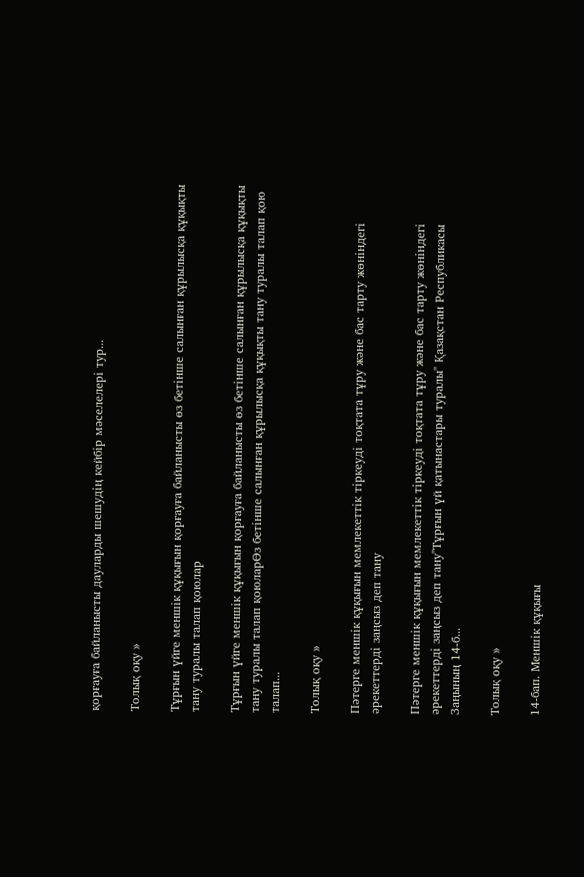қорғауға байланысты дауларды шешудің кейбір мәселелері тур...

Толық оқу »

Тұрғын үйге меншік құқығын қорғауға байланысты өз бетінше салынған құрылысқа құқықты тану туралы талап қоюлар

Тұрғын үйге меншік құқығын қорғауға байланысты өз бетінше салынған құрылысқа құқықты тану туралы талап қоюларӨз бетінше салынған құрылысқа құқықты тану туралы талап қою талап...

Толық оқу »

Пәтерге меншік құқығын мемлекеттік тіркеуді тоқтата тұру және бас тарту жөніндегі әрекеттерді заңсыз деп тану

Пәтерге меншік құқығын мемлекеттік тіркеуді тоқтата тұру және бас тарту жөніндегі әрекеттерді заңсыз деп тану"Тұрғын үй қатынастары туралы" Қазақстан Республикасы Заңының 14-б...

Толық оқу »

14-бап. Меншік құқығы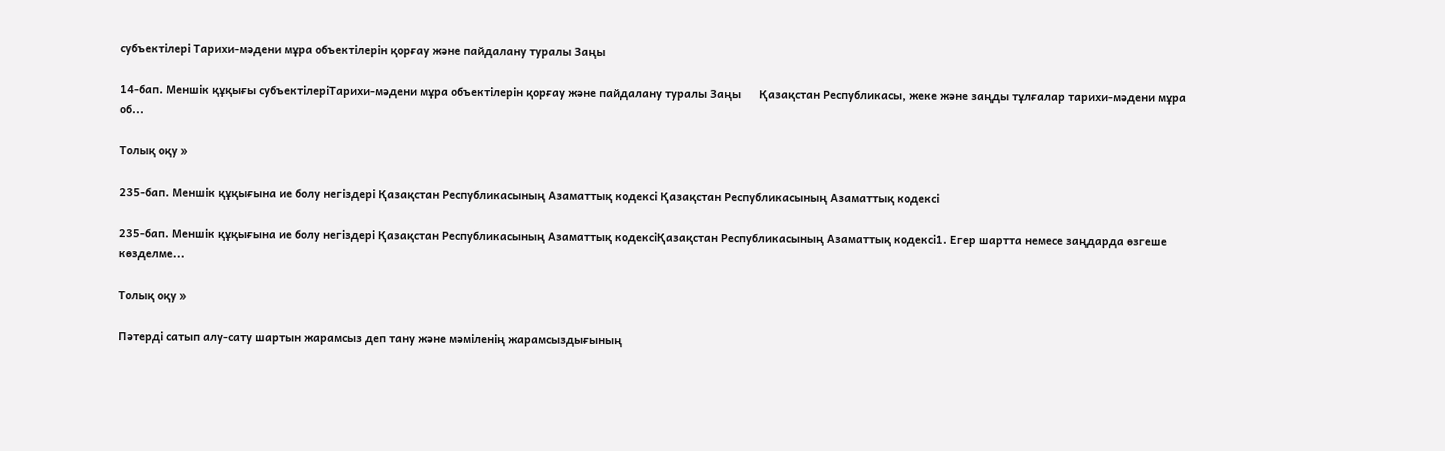субъектілері Тарихи-мәдени мұра объектілерін қорғау және пайдалану туралы Заңы

14-бап. Меншік құқығы субъектілеріТарихи-мәдени мұра объектілерін қорғау және пайдалану туралы Заңы      Қазақстан Республикасы, жеке және заңды тұлғалар тарихи-мәдени мұра об...

Толық оқу »

235-бап. Меншiк құқығына ие болу негiздерi Қазақстан Республикасының Азаматтық кодексi Қазақстан Республикасының Азаматтық кодексi

235-бап. Меншiк құқығына ие болу негiздерi Қазақстан Республикасының Азаматтық кодексiҚазақстан Республикасының Азаматтық кодексi1. Егер шартта немесе заңдарда өзгеше көзделме...

Толық оқу »

Пәтерді сатып алу-сату шартын жарамсыз деп тану және мәміленің жарамсыздығының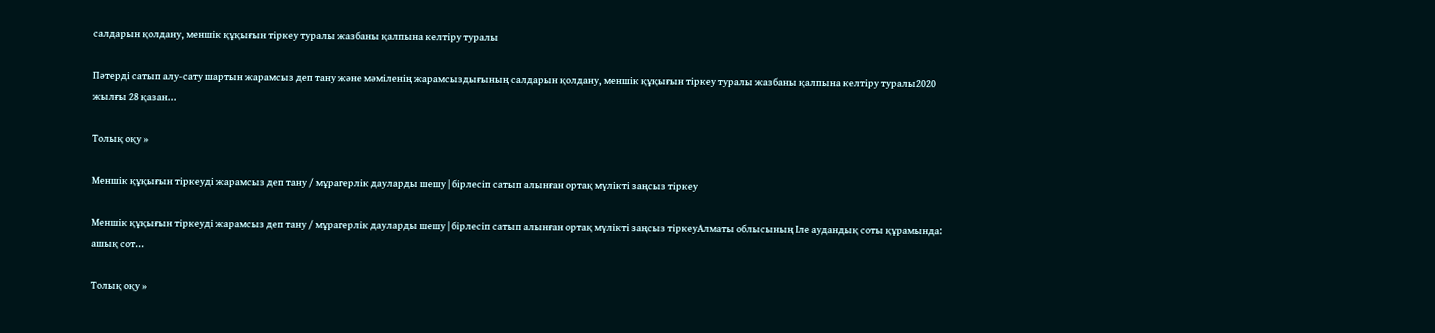салдарын қолдану, меншік құқығын тіркеу туралы жазбаны қалпына келтіру туралы

Пәтерді сатып алу-сату шартын жарамсыз деп тану және мәміленің жарамсыздығының салдарын қолдану, меншік құқығын тіркеу туралы жазбаны қалпына келтіру туралы2020 жылғы 28 қазан...

Толық оқу »

Меншік құқығын тіркеуді жарамсыз деп тану / мұрагерлік дауларды шешу | бірлесіп сатып алынған ортақ мүлікті заңсыз тіркеу

Меншік құқығын тіркеуді жарамсыз деп тану / мұрагерлік дауларды шешу | бірлесіп сатып алынған ортақ мүлікті заңсыз тіркеуАлматы облысының Іле аудандық соты құрамында: ашық сот...

Толық оқу »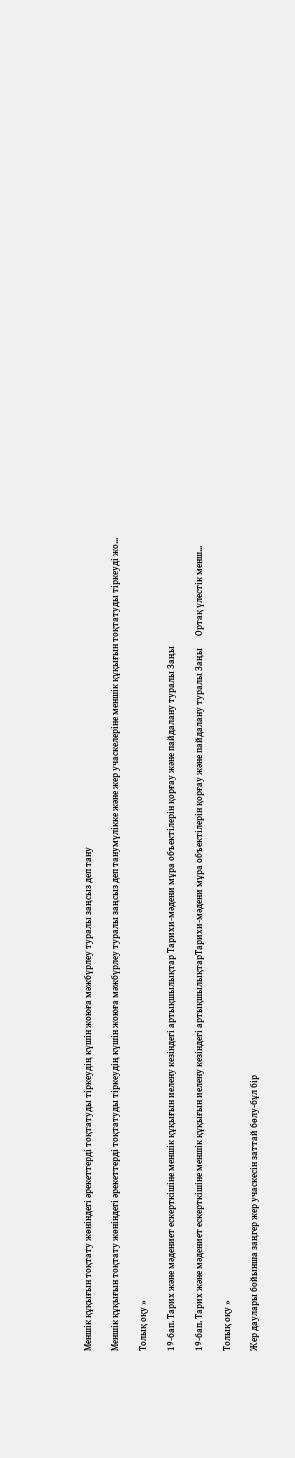Меншік құқығын тоқтату жөніндегі әрекеттерді тоқтатуды тіркеудің күшін жоюға мәжбүрлеу туралы заңсыз деп тану

Меншік құқығын тоқтату жөніндегі әрекеттерді тоқтатуды тіркеудің күшін жоюға мәжбүрлеу туралы заңсыз деп танумүлікке және жер учаскелеріне меншік құқығын тоқтатуды тіркеуді жо...

Толық оқу »

19-бап. Тарих және мәдениет ескерткішіне меншік құқығын иелену кезіндегі артықшылықтар Тарихи-мәдени мұра объектілерін қорғау және пайдалану туралы Заңы

19-бап. Тарих және мәдениет ескерткішіне меншік құқығын иелену кезіндегі артықшылықтарТарихи-мәдени мұра объектілерін қорғау және пайдалану туралы Заңы      Ортақ үлестік менш...

Толық оқу »

Жер даулары бойынша заңгер жер учаскесін заттай бөлу-бұл бір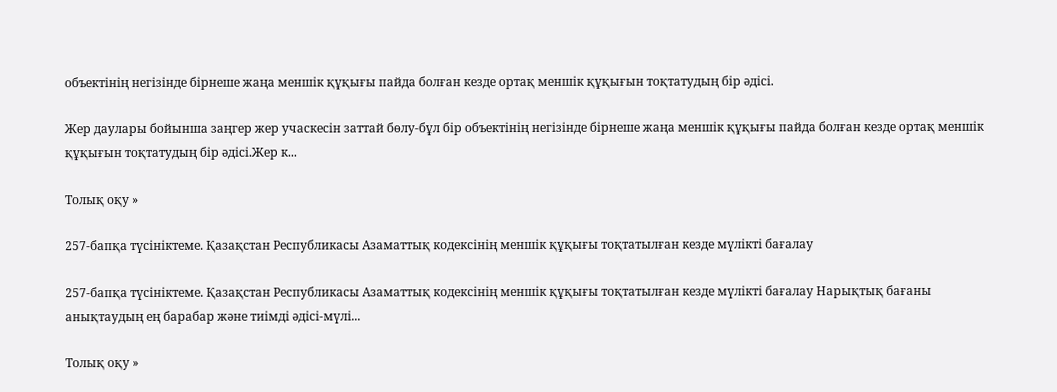объектінің негізінде бірнеше жаңа меншік құқығы пайда болған кезде ортақ меншік құқығын тоқтатудың бір әдісі.

Жер даулары бойынша заңгер жер учаскесін заттай бөлу-бұл бір объектінің негізінде бірнеше жаңа меншік құқығы пайда болған кезде ортақ меншік құқығын тоқтатудың бір әдісі.Жер к...

Толық оқу »

257-бапқа түсініктеме. Қазақстан Республикасы Азаматтық кодексінің меншік құқығы тоқтатылған кезде мүлікті бағалау

257-бапқа түсініктеме. Қазақстан Республикасы Азаматтық кодексінің меншік құқығы тоқтатылған кезде мүлікті бағалау Нарықтық бағаны анықтаудың ең барабар және тиімді әдісі-мүлі...

Толық оқу »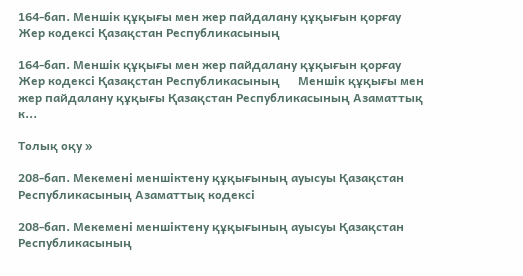164-бап. Меншiк құқығы мен жер пайдалану құқығын қорғау  Жер кодексі Қазақстан Республикасының

164-бап. Меншiк құқығы мен жер пайдалану құқығын қорғау Жер кодексі Қазақстан Республикасының      Меншiк құқығы мен жер пайдалану құқығы Қазақстан Республикасының Азаматтық к...

Толық оқу »

208-бап. Мекеменi меншiктену құқығының ауысуы Қазақстан Республикасының Азаматтық кодексi

208-бап. Мекеменi меншiктену құқығының ауысуы Қазақстан Республикасының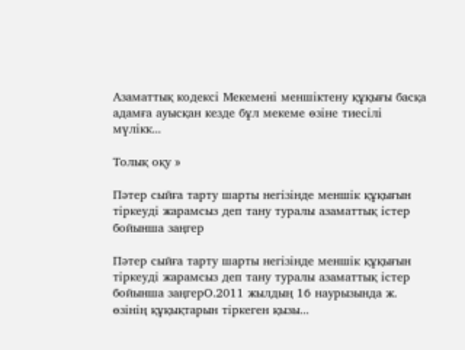Азаматтық кодексi Мекеменi меншiктену құқығы басқа адамға ауысқан кезде бұл мекеме өзiне тиесiлi мүлiкк...

Толық оқу »

Пәтер сыйға тарту шарты негізінде меншік құқығын тіркеуді жарамсыз деп тану туралы азаматтық істер бойынша заңгер

Пәтер сыйға тарту шарты негізінде меншік құқығын тіркеуді жарамсыз деп тану туралы азаматтық істер бойынша заңгерО.2011 жылдың 16 наурызында ж. өзінің құқықтарын тіркеген қызы...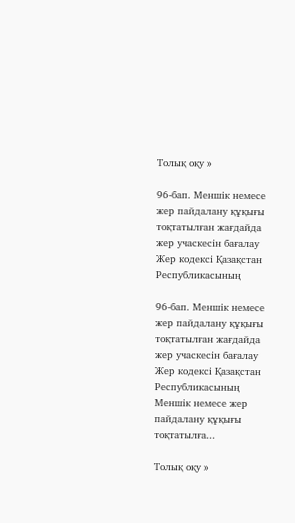Толық оқу »

96-бап. Меншiк немесе жер пайдалану құқығы тоқтатылған жағдайда жер учаскесiн бағалау Жер кодексі Қазақстан Республикасының

96-бап. Меншiк немесе жер пайдалану құқығы тоқтатылған жағдайда жер учаскесiн бағалау Жер кодексі Қазақстан Республикасының      Меншiк немесе жер пайдалану құқығы тоқтатылға...

Толық оқу »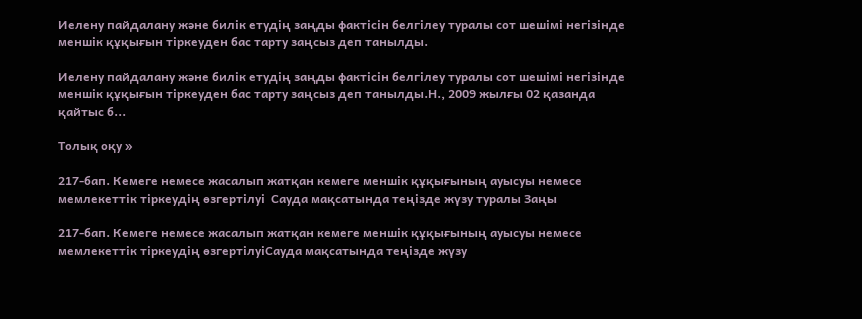Иелену пайдалану және билік етудің заңды фактісін белгілеу туралы сот шешімі негізінде меншік құқығын тіркеуден бас тарту заңсыз деп танылды.

Иелену пайдалану және билік етудің заңды фактісін белгілеу туралы сот шешімі негізінде меншік құқығын тіркеуден бас тарту заңсыз деп танылды.Н., 2009 жылғы 02 қазанда қайтыс б...

Толық оқу »

217-бап. Кемеге немесе жасалып жатқан кемеге меншiк құқығының ауысуы немесе мемлекеттік тiркеудiң өзгертiлуi  Сауда мақсатында теңізде жүзу туралы Заңы

217-бап. Кемеге немесе жасалып жатқан кемеге меншiк құқығының ауысуы немесе мемлекеттік тiркеудiң өзгертiлуiСауда мақсатында теңізде жүзу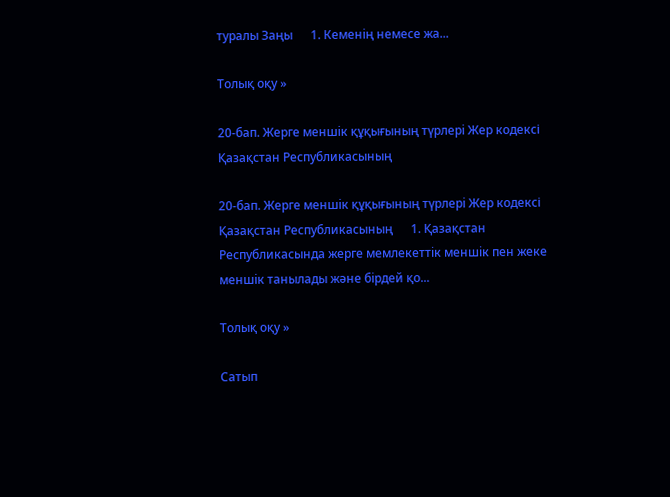туралы Заңы      1. Кеменiң немесе жа...

Толық оқу »

20-бап. Жерге меншiк құқығының түрлерi Жер кодексі Қазақстан Республикасының

20-бап. Жерге меншiк құқығының түрлерi Жер кодексі Қазақстан Республикасының      1. Қазақстан Республикасында жерге мемлекеттiк меншiк пен жеке меншiк танылады және бiрдей қо...

Толық оқу »

Сатып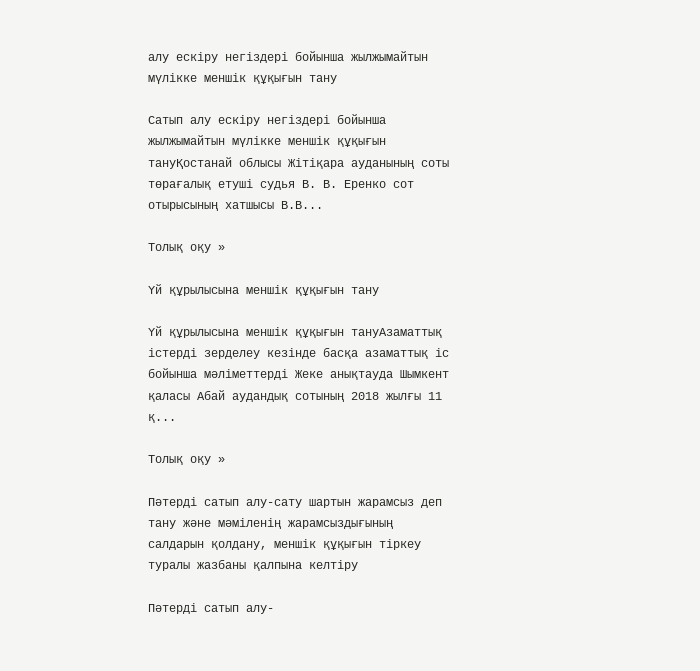алу ескіру негіздері бойынша жылжымайтын мүлікке меншік құқығын тану

Сатып алу ескіру негіздері бойынша жылжымайтын мүлікке меншік құқығын тануҚостанай облысы Жітіқара ауданының соты төрағалық етуші судья В. В. Еренко сот отырысының хатшысы В.В...

Толық оқу »

Үй құрылысына меншік құқығын тану

Үй құрылысына меншік құқығын тануАзаматтық істерді зерделеу кезінде басқа азаматтық іс бойынша мәліметтерді Жеке анықтауда Шымкент қаласы Абай аудандық сотының 2018 жылғы 11 қ...

Толық оқу »

Пәтерді сатып алу-сату шартын жарамсыз деп тану және мәміленің жарамсыздығының салдарын қолдану, меншік құқығын тіркеу туралы жазбаны қалпына келтіру

Пәтерді сатып алу-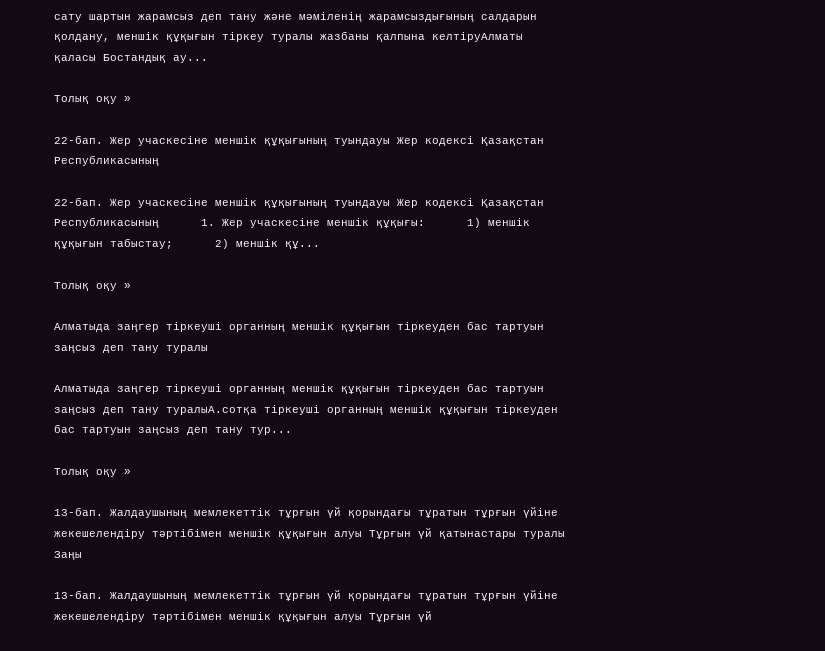сату шартын жарамсыз деп тану және мәміленің жарамсыздығының салдарын қолдану, меншік құқығын тіркеу туралы жазбаны қалпына келтіруАлматы қаласы Бостандық ау...

Толық оқу »

22-бап. Жер учаскесiне меншiк құқығының туындауы Жер кодексі Қазақстан Республикасының

22-бап. Жер учаскесiне меншiк құқығының туындауы Жер кодексі Қазақстан Республикасының      1. Жер учаскесiне меншiк құқығы:      1) меншiк құқығын табыстау;      2) меншiк құ...

Толық оқу »

Алматыда заңгер тіркеуші органның меншік құқығын тіркеуден бас тартуын заңсыз деп тану туралы

Алматыда заңгер тіркеуші органның меншік құқығын тіркеуден бас тартуын заңсыз деп тану туралыА.сотқа тіркеуші органның меншік құқығын тіркеуден бас тартуын заңсыз деп тану тур...

Толық оқу »

13-бап. Жалдаушының мемлекеттiк тұрғын үй қорындағы тұратын тұрғын үйiне жекешелендiру тәртiбiмен меншiк құқығын алуы Тұрғын үй қатынастары туралы Заңы

13-бап. Жалдаушының мемлекеттiк тұрғын үй қорындағы тұратын тұрғын үйiне жекешелендiру тәртiбiмен меншiк құқығын алуы Тұрғын үй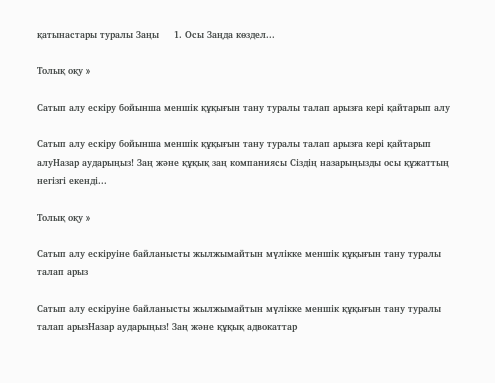қатынастары туралы Заңы     1. Осы Заңда көздел...

Толық оқу »

Сатып алу ескіру бойынша меншік құқығын тану туралы талап арызға кері қайтарып алу

Сатып алу ескіру бойынша меншік құқығын тану туралы талап арызға кері қайтарып алуНазар аударыңыз! Заң және құқық заң компаниясы Сіздің назарыңызды осы құжаттың негізгі екенді...

Толық оқу »

Сатып алу ескіруіне байланысты жылжымайтын мүлікке меншік құқығын тану туралы талап арыз

Сатып алу ескіруіне байланысты жылжымайтын мүлікке меншік құқығын тану туралы талап арызНазар аударыңыз! Заң және құқық адвокаттар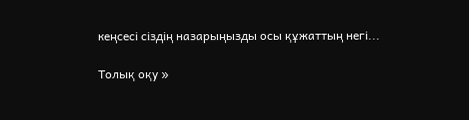кеңсесі сіздің назарыңызды осы құжаттың негі...

Толық оқу »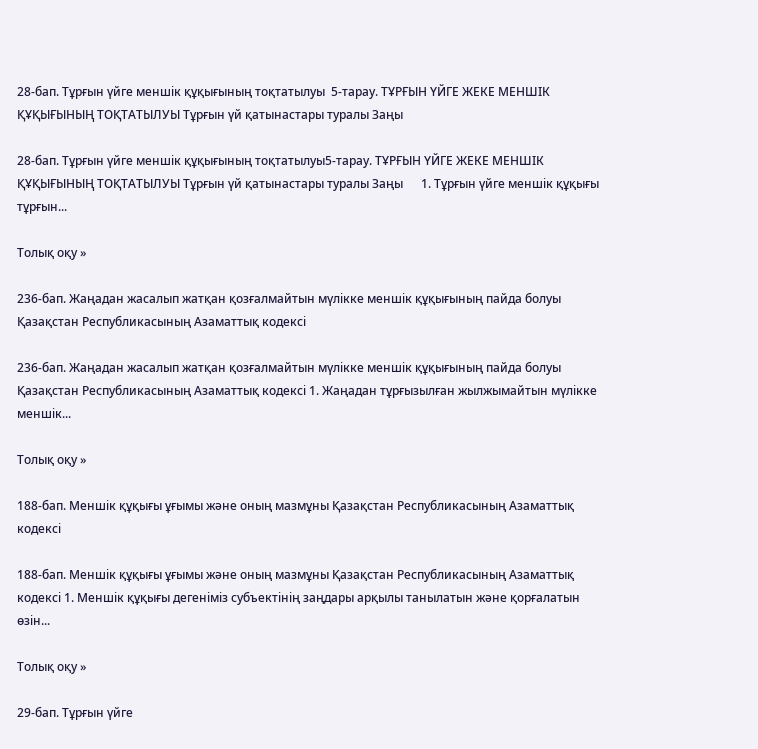28-бап. Тұрғын үйге меншiк құқығының тоқтатылуы  5-тарау. ТҰРҒЫН ҮЙГЕ ЖЕКЕ МЕНШIК ҚҰҚЫҒЫНЫҢ ТОҚТАТЫЛУЫ Тұрғын үй қатынастары туралы Заңы

28-бап. Тұрғын үйге меншiк құқығының тоқтатылуы5-тарау. ТҰРҒЫН ҮЙГЕ ЖЕКЕ МЕНШIК ҚҰҚЫҒЫНЫҢ ТОҚТАТЫЛУЫ Тұрғын үй қатынастары туралы Заңы      1. Тұрғын үйге меншiк құқығы тұрғын...

Толық оқу »

236-бап. Жаңадан жасалып жатқан қозғалмайтын мүлiкке меншiк құқығының пайда болуы Қазақстан Республикасының Азаматтық кодексi

236-бап. Жаңадан жасалып жатқан қозғалмайтын мүлiкке меншiк құқығының пайда болуы Қазақстан Республикасының Азаматтық кодексi 1. Жаңадан тұрғызылған жылжымайтын мүлiкке меншiк...

Толық оқу »

188-бап. Меншiк құқығы ұғымы және оның мазмұны Қазақстан Республикасының Азаматтық кодексi

188-бап. Меншiк құқығы ұғымы және оның мазмұны Қазақстан Республикасының Азаматтық кодексi 1. Меншiк құқығы дегенiмiз субъектiнiң заңдары арқылы танылатын және қорғалатын өзiн...

Толық оқу »

29-бап. Тұрғын үйге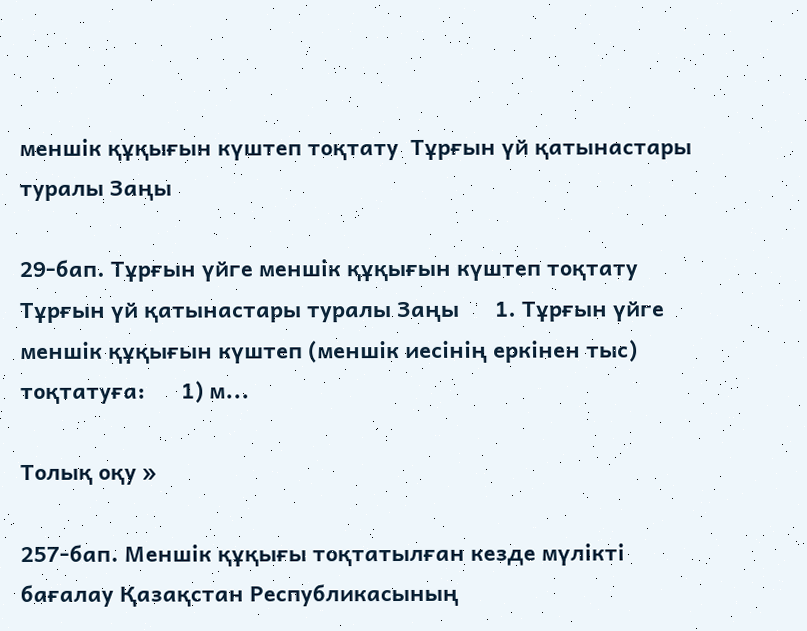меншiк құқығын күштеп тоқтату  Тұрғын үй қатынастары туралы Заңы

29-бап. Тұрғын үйге меншiк құқығын күштеп тоқтату Тұрғын үй қатынастары туралы Заңы      1. Тұрғын үйге меншiк құқығын күштеп (меншiк иесiнiң еркiнен тыс) тоқтатуға:      1) м...

Толық оқу »

257-бап. Меншiк құқығы тоқтатылған кезде мүлiктi бағалау Қазақстан Республикасының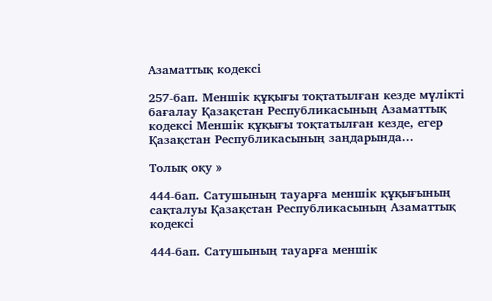Азаматтық кодексi

257-бап. Меншiк құқығы тоқтатылған кезде мүлiктi бағалау Қазақстан Республикасының Азаматтық кодексi Меншiк құқығы тоқтатылған кезде, егер Қазақстан Республикасының заңдарында...

Толық оқу »

444-бап. Сатушының тауарға меншiк құқығының сақталуы Қазақстан Республикасының Азаматтық кодексi

444-бап. Сатушының тауарға меншiк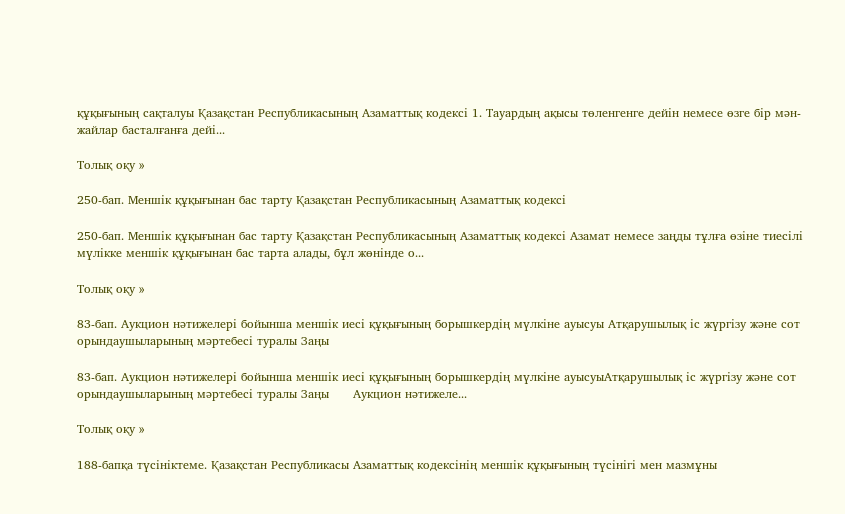құқығының сақталуы Қазақстан Республикасының Азаматтық кодексi 1. Тауардың ақысы төленгенге дейiн немесе өзге бiр мән-жайлар басталғанға дейi...

Толық оқу »

250-бап. Меншiк құқығынан бас тарту Қазақстан Республикасының Азаматтық кодексi

250-бап. Меншiк құқығынан бас тарту Қазақстан Республикасының Азаматтық кодексi Азамат немесе заңды тұлға өзiне тиесiлi мүлiкке меншiк құқығынан бас тарта алады, бұл жөнiнде о...

Толық оқу »

83-бап. Аукцион нәтижелері бойынша меншік иесі құқығының борышкердің мүлкіне ауысуы Атқарушылық iс жүргiзу және сот орындаушыларының мәртебесi туралы Заңы

83-бап. Аукцион нәтижелері бойынша меншік иесі құқығының борышкердің мүлкіне ауысуыАтқарушылық iс жүргiзу және сот орындаушыларының мәртебесi туралы Заңы      Аукцион нәтижеле...

Толық оқу »

188-бапқа түсініктеме. Қазақстан Республикасы Азаматтық кодексінің меншік құқығының түсінігі мен мазмұны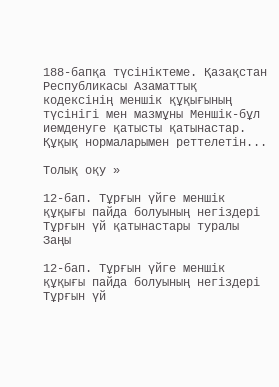188-бапқа түсініктеме. Қазақстан Республикасы Азаматтық кодексінің меншік құқығының түсінігі мен мазмұны Меншік-бұл иемденуге қатысты қатынастар. Құқық нормаларымен реттелетін...

Толық оқу »

12-бап. Тұрғын үйге меншiк құқығы пайда болуының негiздерi Тұрғын үй қатынастары туралы Заңы

12-бап. Тұрғын үйге меншiк құқығы пайда болуының негiздерi Тұрғын үй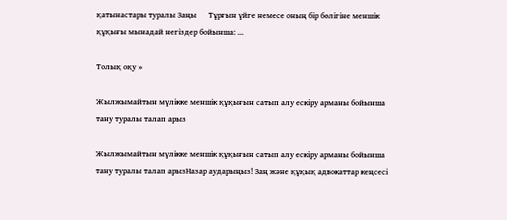қатынастары туралы Заңы      Тұрғын үйге немесе оның бiр бөлiгiне меншiк құқығы мынадай негiздер бойынша: ...

Толық оқу »

Жылжымайтын мүлікке меншік құқығын сатып алу ескіру арманы бойынша тану туралы талап арыз

Жылжымайтын мүлікке меншік құқығын сатып алу ескіру арманы бойынша тану туралы талап арызНазар аударыңыз! Заң және құқық адвокаттар кеңсесі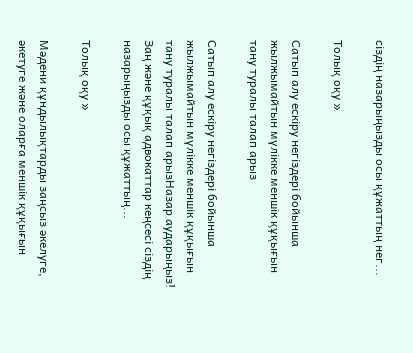сіздің назарыңызды осы құжаттың нег...

Толық оқу »

Сатып алу ескіру негіздері бойынша жылжымайтын мүлікке меншік құқығын тану туралы талап арыз

Сатып алу ескіру негіздері бойынша жылжымайтын мүлікке меншік құқығын тану туралы талап арызНазар аударыңыз! Заң және құқық адвокаттар кеңсесі сіздің назарыңызды осы құжаттың...

Толық оқу »

Мәдени құндылықтарды заңсыз әкелуге, әкетуге және оларға меншік құқығын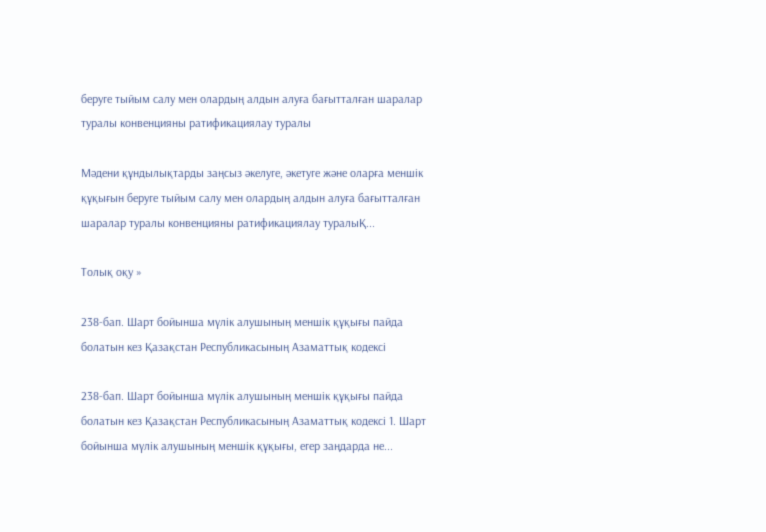беруге тыйым салу мен олардың алдын алуға бағытталған шаралар туралы конвенцияны ратификациялау туралы

Мәдени құндылықтарды заңсыз әкелуге, әкетуге және оларға меншік құқығын беруге тыйым салу мен олардың алдын алуға бағытталған шаралар туралы конвенцияны ратификациялау туралыҚ...

Толық оқу »

238-бап. Шарт бойынша мүлiк алушының меншiк құқығы пайда болатын кез Қазақстан Республикасының Азаматтық кодексi

238-бап. Шарт бойынша мүлiк алушының меншiк құқығы пайда болатын кез Қазақстан Республикасының Азаматтық кодексi 1. Шарт бойынша мүлiк алушының меншiк құқығы, егер заңдарда не...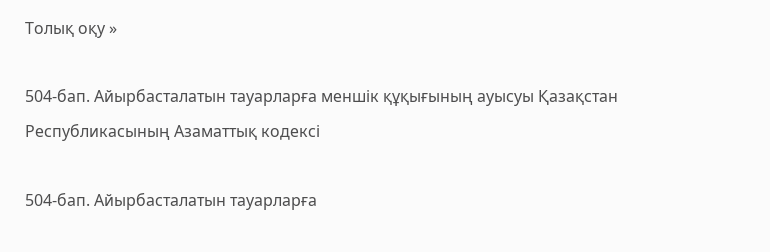Толық оқу »

504-бап. Айырбасталатын тауарларға меншiк құқығының ауысуы Қазақстан Республикасының Азаматтық кодексi

504-бап. Айырбасталатын тауарларға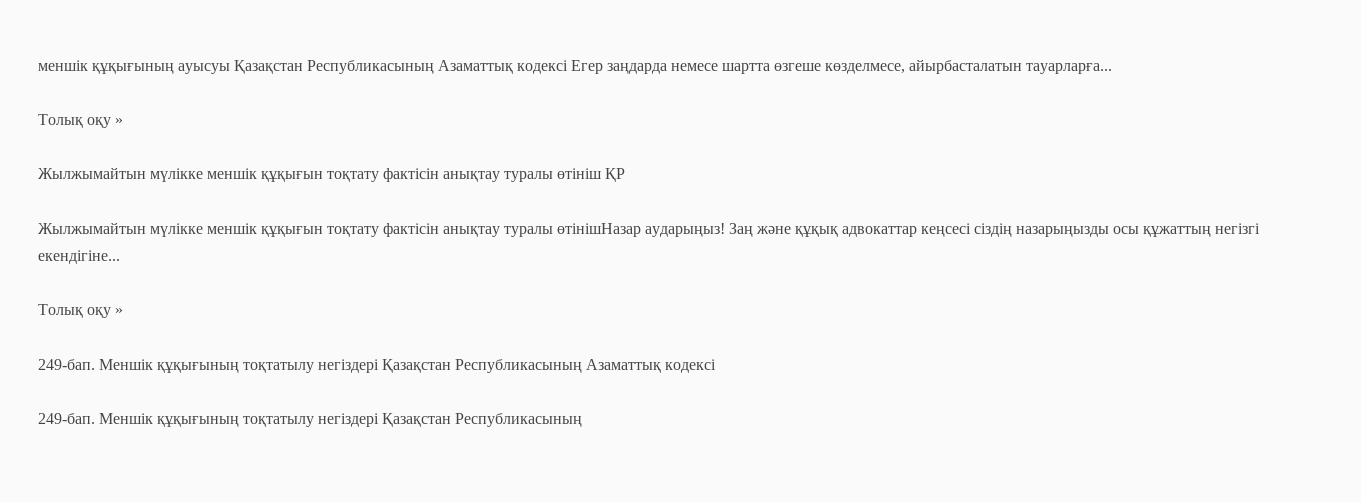меншiк құқығының ауысуы Қазақстан Республикасының Азаматтық кодексi Егер заңдарда немесе шартта өзгеше көзделмесе, айырбасталатын тауарларға...

Толық оқу »

Жылжымайтын мүлікке меншік құқығын тоқтату фактісін анықтау туралы өтініш ҚР

Жылжымайтын мүлікке меншік құқығын тоқтату фактісін анықтау туралы өтінішНазар аударыңыз! Заң және құқық адвокаттар кеңсесі сіздің назарыңызды осы құжаттың негізгі екендігіне...

Толық оқу »

249-бап. Меншiк құқығының тоқтатылу негiздерi Қазақстан Республикасының Азаматтық кодексi

249-бап. Меншiк құқығының тоқтатылу негiздерi Қазақстан Республикасының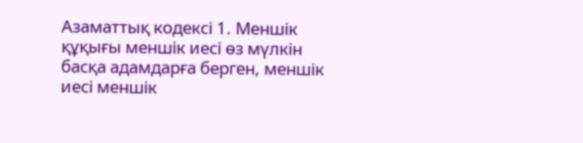Азаматтық кодексi 1. Меншiк құқығы меншiк иесi өз мүлкiн басқа адамдарға берген, меншiк иесi меншiк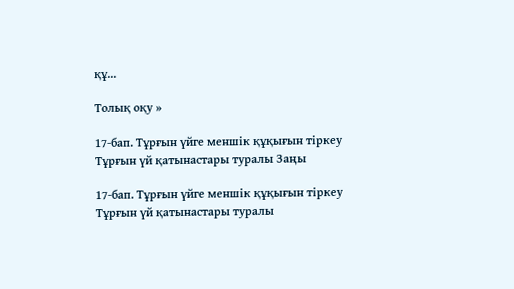құ...

Толық оқу »

17-бап. Тұрғын үйге меншiк құқығын тiркеу Тұрғын үй қатынастары туралы Заңы

17-бап. Тұрғын үйге меншiк құқығын тiркеу Тұрғын үй қатынастары туралы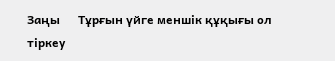Заңы      Тұрғын үйге меншiк құқығы ол тiркеу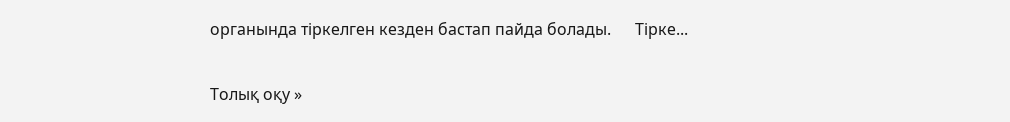органында тiркелген кезден бастап пайда болады.      Тiрке...

Толық оқу »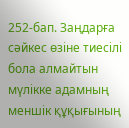252-бап. Заңдарға сәйкес өзiне тиесiлi бола алмайтын мүлiкке адамның меншiк құқығының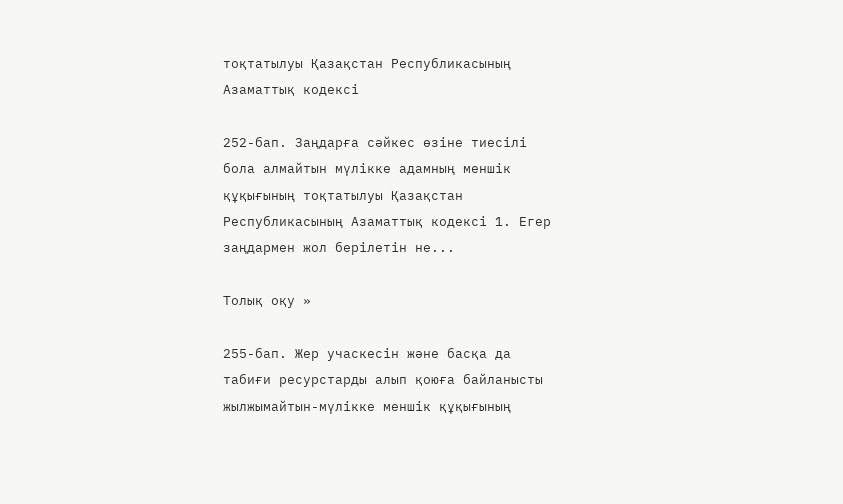тоқтатылуы Қазақстан Республикасының Азаматтық кодексi

252-бап. Заңдарға сәйкес өзiне тиесiлi бола алмайтын мүлiкке адамның меншiк құқығының тоқтатылуы Қазақстан Республикасының Азаматтық кодексi 1. Егер заңдармен жол берiлетiн не...

Толық оқу »

255-бап. Жер учаскесін және басқа да табиғи ресурстарды алып қоюға байланысты жылжымайтын-мүлікке меншік құқығының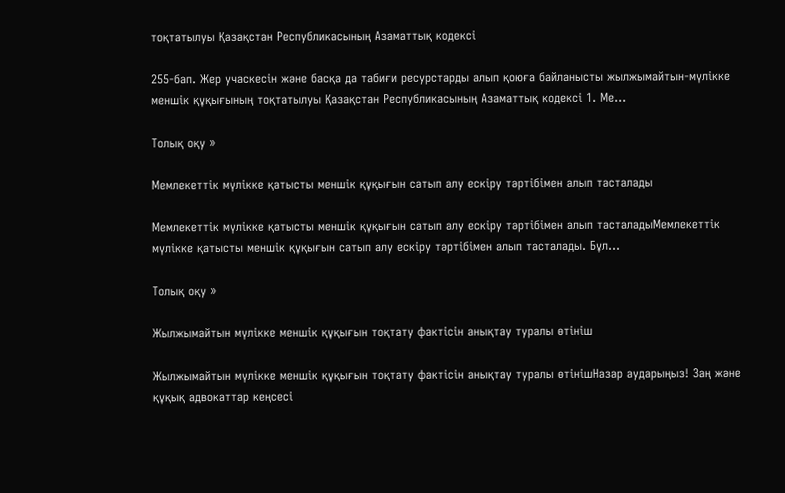тоқтатылуы Қазақстан Республикасының Азаматтық кодексi

255-бап. Жер учаскесін және басқа да табиғи ресурстарды алып қоюға байланысты жылжымайтын-мүлікке меншік құқығының тоқтатылуы Қазақстан Республикасының Азаматтық кодексi 1. Ме...

Толық оқу »

Мемлекеттік мүлікке қатысты меншік құқығын сатып алу ескіру тәртібімен алып тасталады

Мемлекеттік мүлікке қатысты меншік құқығын сатып алу ескіру тәртібімен алып тасталадыМемлекеттік мүлікке қатысты меншік құқығын сатып алу ескіру тәртібімен алып тасталады. Бұл...

Толық оқу »

Жылжымайтын мүлікке меншік құқығын тоқтату фактісін анықтау туралы өтініш

Жылжымайтын мүлікке меншік құқығын тоқтату фактісін анықтау туралы өтінішНазар аударыңыз! Заң және құқық адвокаттар кеңсесі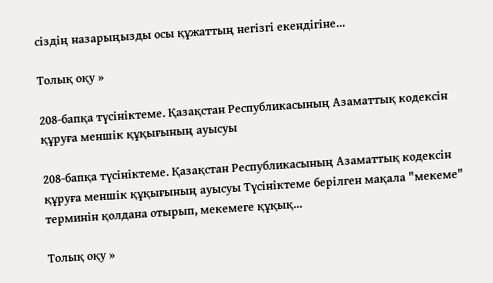сіздің назарыңызды осы құжаттың негізгі екендігіне...

Толық оқу »

208-бапқа түсініктеме. Қазақстан Республикасының Азаматтық кодексін құруға меншік құқығының ауысуы

208-бапқа түсініктеме. Қазақстан Республикасының Азаматтық кодексін құруға меншік құқығының ауысуы Түсініктеме берілген мақала "мекеме" терминін қолдана отырып, мекемеге құқық...

Толық оқу »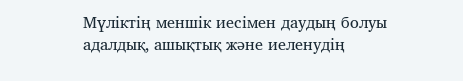Мүліктің меншік иесімен даудың болуы адалдық, ашықтық және иеленудің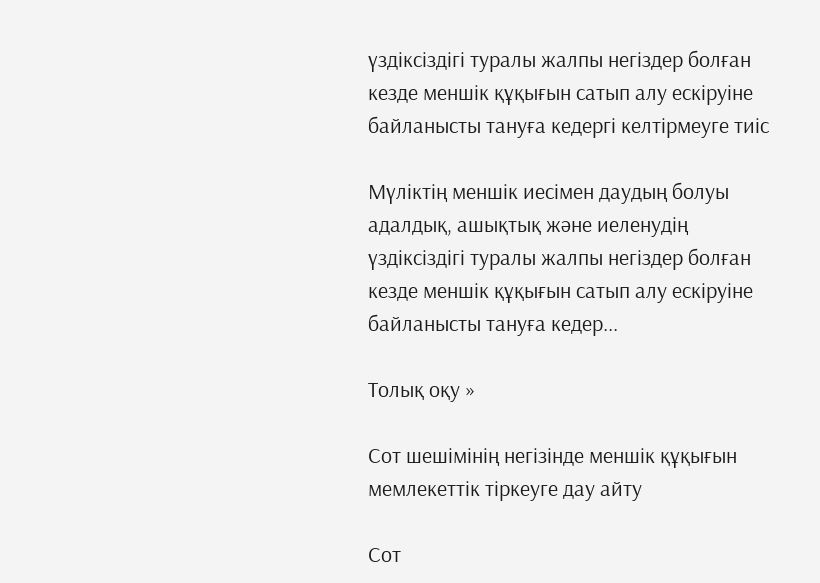үздіксіздігі туралы жалпы негіздер болған кезде меншік құқығын сатып алу ескіруіне байланысты тануға кедергі келтірмеуге тиіс

Мүліктің меншік иесімен даудың болуы адалдық, ашықтық және иеленудің үздіксіздігі туралы жалпы негіздер болған кезде меншік құқығын сатып алу ескіруіне байланысты тануға кедер...

Толық оқу »

Сот шешімінің негізінде меншік құқығын мемлекеттік тіркеуге дау айту

Сот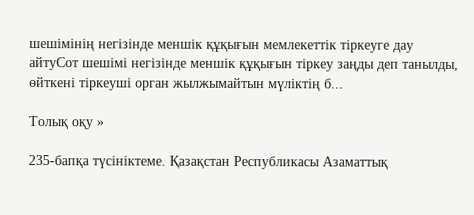шешімінің негізінде меншік құқығын мемлекеттік тіркеуге дау айтуСот шешімі негізінде меншік құқығын тіркеу заңды деп танылды, өйткені тіркеуші орган жылжымайтын мүліктің б...

Толық оқу »

235-бапқа түсініктеме. Қазақстан Республикасы Азаматтық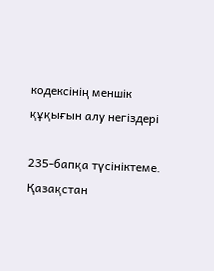кодексінің меншік құқығын алу негіздері

235-бапқа түсініктеме. Қазақстан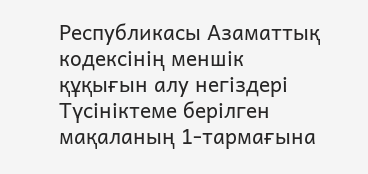Республикасы Азаматтық кодексінің меншік құқығын алу негіздері Түсініктеме берілген мақаланың 1-тармағына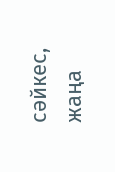сәйкес, жаңа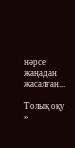нәрсе жаңадан жасалған...

Толық оқу »